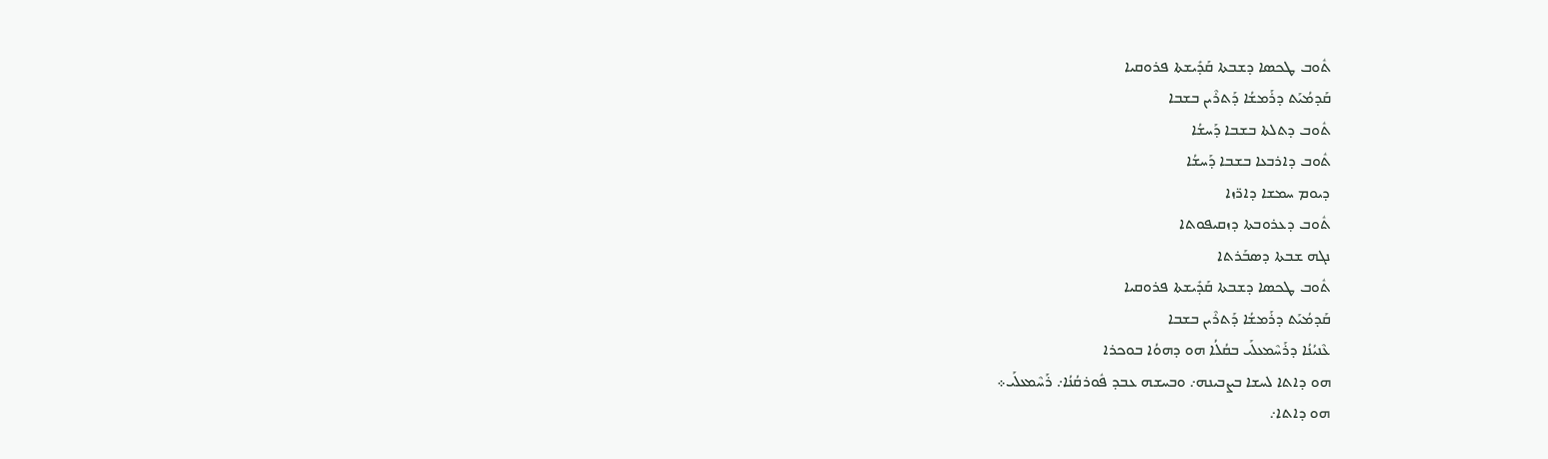ܬܽܘܒ ܛܟܣܐ ܕܫܒܬܐ ܩܰܕܺܝܫܬܐ ܦܪܘܩܝܐ
ܩܰܕܡܳܝܰܬ ܕܪܰܡܫܳܐ ܕܰܬܪܶܝܢ ܒܫܒܐ
ܬܽܘܒ ܕܬܠܬܐ ܒܫܒܐ ܕܰܚܫܳܐ
ܬܽܘܒ ܕܐܪܒܥܐ ܒܫܒܐ ܕܰܚܫܳܐ
ܕܝܘܡ ܚܡܫܐ ܕܐܪ̈ܙܐ
ܬܽܘܒ ܕܥܪܘܒܬܐ ܕܙܩܝܦܘܬܐ
ܢܓܗ ܫܒܬܐ ܕܣܒܰܪܬܐ
ܬܽܘܒ ܛܟܣܐ ܕܫܒܬܐ ܩܰܕܺܝܫܬܐ ܦܪܘܩܝܐ
ܩܰܕܡܳܝܰܬ ܕܪܰܡܫܳܐ ܕܰܬܪܶܝܢ ܒܫܒܐ
ܥܶܢܝܳܢܳܐ ܕܪܰܚܶܡܥܠܰܝ ܒܩܳܠܳܐ ܗܘ ܕܗܘܳܐ ܒܘܟܪܐ
ܗܘ ܕܐܬܐ ܠܚܫܐ ܒܨܒܝܢܗ܇ ܘܒܚܫܗ ܥܒܕ ܦܽܘܪܩܳܢܳܐ܇ ܪܰܚܶܡܥܠܰܝ܀
ܗܘ ܕܐܬܐ܇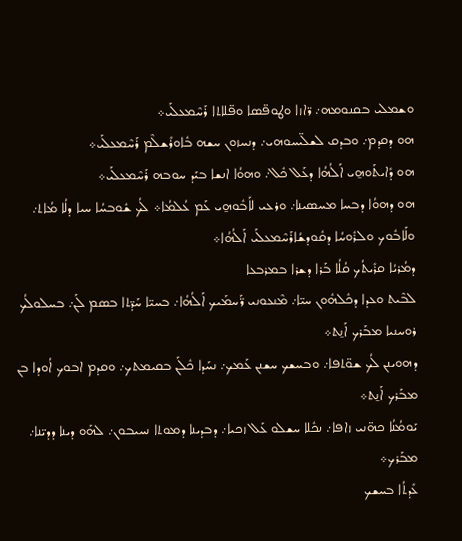ܘܫܡܠܝ ܒܩܢܘܡܗ܇ ܪ̈ܐܙܐ ܘܛܘܦ̈ܣܐ ܘܦ̈ܠܐܬܐ ܪܰܚܶܡܥܠܰܝ܀
ܗܘ ܕܩܕܡ܇ ܘܒܕܩ ܠܫܠ̈ܝܚܘܗܝ܇ ܕܢܚܙܘܢ ܚܫܗ ܒܽܐܘܪܺܫܠܶܡ ܪܰܚܶܡܥܠܰܝ܀
ܗܘ ܕܺܐܝܬܰܘܗ̱ܝ ܐܰܠܳܗܳܐ ܕܥܰܠ ܟܽܠ܇ ܘܗܘܳܐ ܐܢܫܐ ܒܝܰܕ ܚܘܒܗ ܪܰܚܶܡܥܠܰܝ܀
ܗܘ ܕܗܘܳܐ ܕܒܚܐ ܡܚܣܝܢܐ܇ ܘܪܥܝ ܠܐܰܒܽܘܗ̱ܝ ܥܰܡ ܥܳܠܡܳܐ܀ ܠܳܟ ܫܽܘܒܚܳܐ ܚܝܐ ܕܠܳܐ ܡܳܐܬ܇ ܘܠܰܐܒܽܘܟ ܘܠܪܽܘܚܳܐ ܕܩܽܘܕܫܳܐܪܰܚܶܡܥܠܰܝ ܐܰܠܳܗܳܐ܀
ܕܡܳܪܝܳܐ ܩܪܺܝܬܳܟ ܩܳܠܳܐ ܒܰܪܐ ܕܫܪܐ ܒܡܪܒܥܐ
ܠܒܶܝܬ ܘܥܕܐ ܕܟܽܠܗܽܘܢ ܚܝ̈ܐ܇ ܡܶܢܥܘܢܝ ܪ̈ܰܚܡܰܝܟ ܐܰܠܳܗܳܐ܇ ܒܚܝ̈ܐ ܚܰܕ̈ܬܐ ܒܣܡ ܠܰܢ܇ ܒܚܠܘܠܳܟ ܪܘܚܢܝܐ ܡܒܰܪܟ ܐܰܢ̱ܬ܀
ܕܗܘܝܢܢ ܠܳܟ ܫܘ̈ܬܦܐ܇ ܘܒܚܫܟ ܚܫܢܢ ܥܰܡܟ܇ ܢܚܰܕܐ ܟܽܠܰܢ ܒܩܝܡܬܟ܇ ܘܩܕܡ ܐܒܘܟ ܐܳܘܕܐ ܒܢ ܡܒܰܪܟ ܐܰܢ̱ܬ܀
ܝܰܘܡܳܢܳܐ ܟܗ̈ܢܝ ܙܐܦܐ܇ ܢܟܽܠܐ ܚܫܠܘ ܥܰܠ ܙܟܝܐ܇ ܕܒܕܝܢܐ ܕܡܘܬܐ ܢܚܝܒܘܢ܇ ܠܗܰܘ ܕܝܢܐ ܕܕܝ̈ܢܐ܇ ܡܒܰܪܟ܀
ܥܺܕܬܳܐ ܒܚܫܟ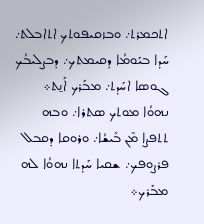ܐܬܟܡܪܬ܇ ܘܒܙܩܝܦܘܬܟ ܐܬܐܒܠܬ܇ ܚܰܕܐ ܒܝܰܘܡܳܐ ܕܩܝܡܬܟ܇ ܕܒܨܠܝܒܳܟ ܓܘܣܐ ܐܚܰܕܬ܇ ܡܒܰܪܟ ܐܰܢ̱ܬ܀
ܢܗܘܳܐ ܡܘܬܟ ܣܬܪܐ܇ ܘܒܗ ܬܬܦܨܐ ܡܶܢ ܒܺܝܫܳܐ܇ ܘܪܘܩܐ ܕܩܒܠ ܦܪܨܘܦܟ܇ ܫܩܝܐ ܚܰܕܬܐ ܢܗܘܳܐ ܠܗ ܡܒܰܪܟ܀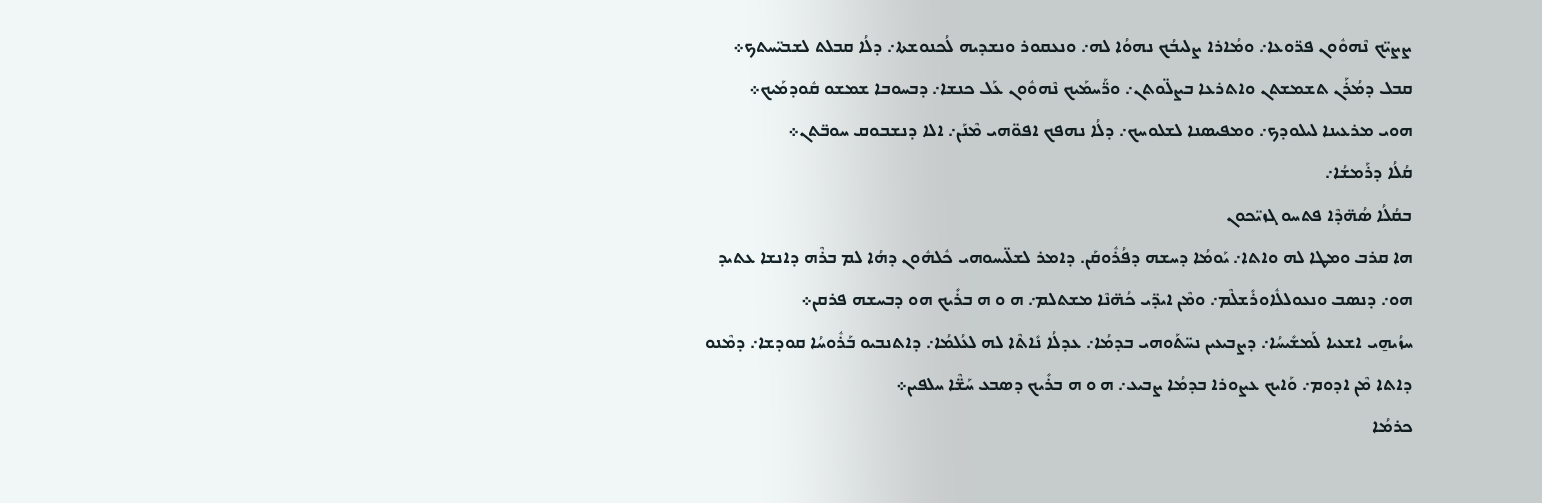ܨܨܝ̈ܟ ܢܶܗܘܽܘܢ ܦܪ̈ܘܥܐ܇ ܘܡܳܐܪܐ ܨܠܝܒܳܟ ܢܗܘܳܐ ܠܗ܇ ܘܢܥܩܘܪ ܘܢܫܕܝܗ ܠܳܟܢܘܫܬܐ܇ ܕܠܳܐ ܩܒܠܬ ܠܫܒܝ̈ܚܬܟ܀
ܩܒܠ ܕܡܳܪܰܢ ܬܫܡܫܬܢ ܘܐܬܪܥܐ ܒܨܠ̈ܘܬܢ܇ ܘܪ̈ܰܚܡܰܝܟ ܢܶܗܘܽܘܢ ܥܰܠ ܟܢܫܐ܇ ܕܒܚܘܒܐ ܫܡܫܘ ܩܽܘܕܡܰܝܟ܀
ܗܘܝ ܡܪܥܝܢܐ ܠܝܠܘܕܟ܇ ܘܡܦܝܣܢܐ ܠܫܠܘܚܟ܇ ܕܠܳܐ ܢܗܦܟ ܐܦܘ̈ܗܝ ܡܶܢܰܢ܇ ܐܠܐ ܕܢܫܒܘܩ ܚܘܒ̈ܬܢ܀
ܩܳܠܳܐ ܕܪܰܡܫܳܐ܇
ܒܩܳܠܳܐ ܣܳܗ̈ܕܶܐ ܦܬܚܘ ܓܙܝ̈ܟܘܢ
ܗܐ ܩܪܒ ܘܡܛܐ ܠܗ ܘܐܬܐ܇ ܝܰܘܡܳܐ ܕܚܫܗ ܕܦܳܪܽܘܩܰܢ. ܕܐܡܪ ܠܫܠ̈ܝܚܘܗܝ ܟܽܠܗܽܘܢ ܕܗܳܐ ܠܡ ܒܪܶܗ ܕܐܢܫܐ ܥܬܝܕ ܗܘ܇ ܕܢܣܒ ܘܢܥܘܠܠܽܐܘܪܺܫܠܶܡ܇ ܘܡܶܢ ܐܝܕ̈ܝ ܟܳܗ̈ܢܶܐ ܡܫܬܠܡ܇ ܗ ܘ ܗ ܒܪܺܝܟ ܗܘ ܕܒܚܫܗ ܦܪܩܢ܀
ܚܙܳܝܗ̱ܝ ܐܫܥܝܐ ܠܰܡܫܺܝܚܳܐ܇ ܕܨܒܝܥܝܢ ܢܚ̈ܬܰܘܗܝ ܒܕܡܳܐ܇ ܥܕܠܳܐ ܢܺܐܬܶܐ ܠܗ ܠܥܳܠܡܳܐ܇ ܕܐܬܢܒܝܘ ܒܰܪܽܘܚܳܐ ܩܘܕܫܐ܇ ܕܡܶܢܘ ܕܐܬܐ ܡܶܢ ܐܕܘܡ܇ ܘܰܐܝܟ ܥܨܘܪܐ ܒܕܡܳܐ ܨܒܝܥ܇ ܗ ܘ ܗ ܒܪܺܝܟ ܕܣܒܥ ܚܰܫ̈ܶܐ ܚܠܦܝܢ܀
ܟܪܡܳܐ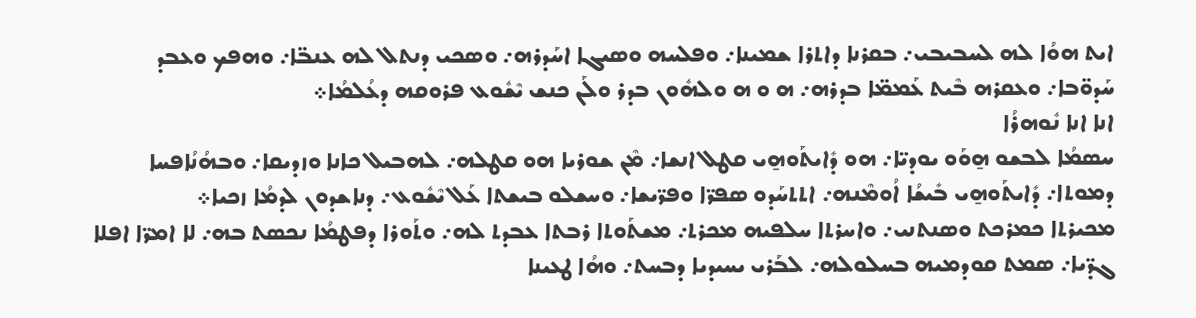ܐܝܬ ܗܘܳܐ ܠܗ ܠܚܒܝܒܝ܇ ܒܩܪܢܐ ܕܐܬܪܐ ܫܡܝܢܐ܇ ܘܦܠܚܗ ܘܣܝܓܐ ܐܚܰܕܪܗ܇ ܘܣܟܝ ܕܢܬܠ ܠܗ ܥܢܒ̈ܐ܇ ܘܗܦܟ ܘܥܒܕ ܚܰܕܘ̈ܒܐ܇ ܘܥܩܪܗ ܒܶܝܬ ܥܰܡܡ̈ܐ ܒܕܪܗ܇ ܗ ܘ ܗ ܘܠܗܽܘܢ ܒܕܪ ܘܠܰܢ ܟܢܫ ܝܶܫܽܘܥ ܦܪܘܩܗ ܕܥܳܠܡܳܐ܀
ܐܢܐ ܐܢܐ ܢܽܘܗܪܳܐ
ܚܣܡܳܐ ܠܒܫܘ ܗ̱ܘܰܘ ܝܘܕܝ̈ܐ܇ ܗܘ ܕܺܐܝܬܰܘܗ̱ܝ ܩܛܠ ܐܢܫܐ܇ ܡܶܢ ܫܘܪܝܐ ܗܘ ܩܛܠܗ܇ ܠܗܒܝܠ ܟܐܢܐ ܘܙܕܝܩܐ܇ ܘܒܗܳܢܳܐܦܚܐ ܕܡܘܬܐ܇ ܕܺܐܝܬܰܘܗ̱ܝ ܒܺܝܫܳܐ ܐܳܘܡܶܢܗ܇ ܐܬܬܚܰܕܘ ܣܦܪ̈ܐ ܘܦܪ̈ܝܫܐ܇ ܘܚܫܠܘ ܒܝܫܬܐ ܥܰܠ ܝܶܫܽܘܥ܇ ܕܢܐܫܕܘܢ ܠܕܡܳܐ ܙܟܝܐ܀
ܡܟܝܪܬܐ ܟܡܪܟܬ ܘܣܢܬܢܝ܇ ܘܐܚܪܬܐ ܚܠܦܝܗ ܡܟܪܬ܇ ܡܫܬܰܘܬܐ ܪܒܬܐ ܥܒܕܬ ܠܗ܇ ܘܬܰܘܪܐ ܕܦܛܡܳܐ ܢܟܣܬ ܒܗ܇ ܠܐ ܐܡܪ̈ܐ ܐܦܠܐ ܓܕ̈ܝܐ܇ ܣܡܬ ܩܘܕܡܝܗ ܒܚܠܘܠܗ܇ ܠܒܰܪܝ ܝܚܝܕܝܐ ܕܒܚܬ܇ ܘܗܳܐ ܛܥܝܢܐ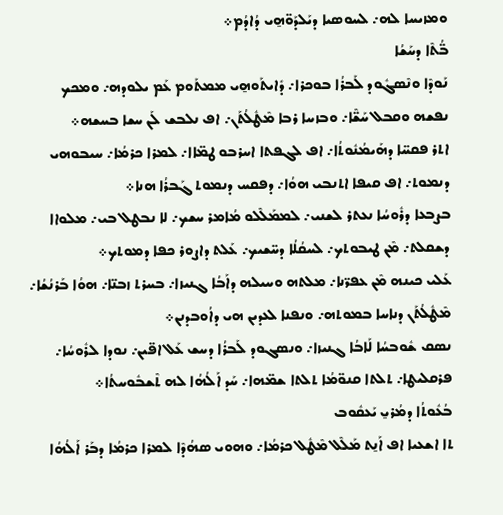ܘܡܙܝܚܐ ܠܗ܇ ܠܚܘܣܝܐ ܕܝܰܠܕܰܘ̈ܗ̱ܝ ܕܳܐܕܳܡ܀
ܒ̈ܳܬܶܐ ܕܚܰܫܳܐ
ܢܰܘܕܶܐ ܘܢܶܣܓܽܘܕ ܠܰܒܪܳܐ ܒܘܟܪܐ܇ ܕܺܐܝܬܰܘܗ̱ܝ ܡܡܬܰܘܡ ܥܰܡ ܝܠܘܕܗ܇ ܘܡܟܟ ܢܦܫܗ ܘܩܒܠ ܚܰܫ̈ܶܐ܇ ܘܒܙܚܐ ܪܒܐ ܡܶܛܽܠܳܬܰܢ܇ ܐܦ ܢܠܒܫ ܠܰܢ ܚܫܐ ܒܚܫܗ܀
ܐܬܪ ܦܩܚ̈ܐ ܕܗܰܝܡܳܢܽܘܬܳܐ܇ ܐܦ ܠܓܦܬܐ ܐܚܪܒܘ ܛܡ̈ܐܐ܇ ܠܡܪܐ ܟܪܡܳܐ܇ ܚܝܒܘܗܝ ܕܢܡܘܬ܇ ܐܦ ܩܝܦܐ ܐܬܢܒܝ ܗܘܳܐ܇ ܕܦܩܚ ܕܢܡܘܬ ܓܰܒܪܳܐ ܗܢܐ܀
ܒܨܒܥܐ ܕܪܽܘܚܳܐ ܢܥܬܪ ܠܫܢܝ܇ ܠܡܡܰܠܶܠܘ ܡܳܐܡܪ ܚܫܟ܇ ܠܐ ܢܒܛܠ ܒܝ܇ ܡܠܘܐܐ ܕܫܩܠܬ܇ ܡܶܢ ܛܝܒܘܬܟ܇ ܠܚܩܳܠܳܐ ܕܚ̈ܫܝܟ܇ ܥܰܠܬ ܕܐܨܘܪ ܟܦܐ ܕܡܘܬܟ܀
ܥܰܠܝ ܟܝܢܗ ܡܶܢ ܥܦܪ̈ܢܐ܇ ܡܠܬܗ ܘܚܝܠܗ ܕܐܰܒܳܐ ܓܢܝܙܐ܇ ܒܚܪܬ ܙܒܢ̈ܐ܇ ܗܘܳܐ ܒܰܪܢܳܫܳܐ܇ ܡܶܛܽܠܳܬܰܢ ܕܢܐܚܐ ܒܡܘܬܗ܇ ܘܢܦܢܐ ܠܥܕܝܢ ܗܝ ܕܐܳܘܒܕܢܢ܀
ܢܣܩ ܫܽܘܒܚܳܐ ܠܰܐܒܳܐ ܓܢܝܙܐ܇ ܘܢܣܓܘܕ ܠܰܒܪܳܐ ܕܚܫ ܥܰܠ ܐܦ̈ܝܢ܇ ܢܘܕܐ ܠܪܽܘܚܳܐ܇ ܦܪܩܠܝܛܐ܇ ܬܠܬܐ ܩܢܘ̈ܡܳܐ ܬܠܬܐ ܫܡ̈ܗܐ܇ ܚܰܕ ܐܰܠܳܗܳܐ ܠܗ ܬܶܫܒܽܘܚܬܳܐ܀
ܒܳܥܽܘܬܳܐ ܕܡܳܪܝ̱ ܝܰܥܩܽܘܒ
ܬܐ ܐܫܥܝܐ ܐܦ ܐܰܢ̱ܬ ܡܰܠܶܠ ܡܶܛܽܠ ܟܪܡܳܐ܇ ܘܗܘܝ ܣܗܳܕܶܐ ܠܡܪܐ ܟܪܡܳܐ ܕܒܰܪ ܐܰܠܳܗܳܐ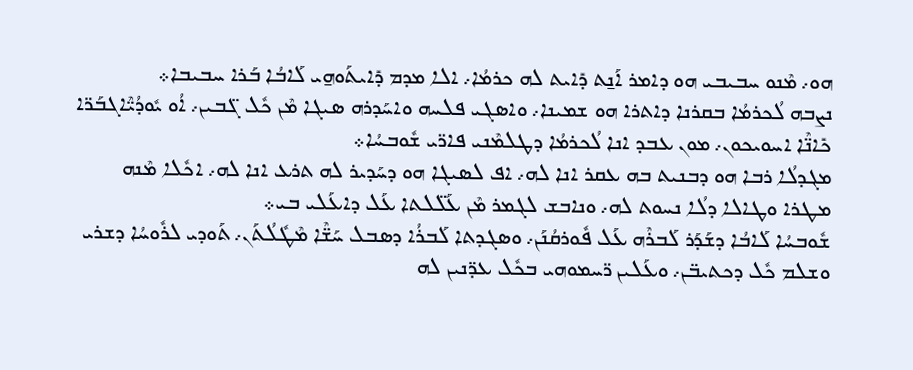ܗܘ܇ ܡܶܢܘ ܚܒܝܒܝ ܗܘ ܕܐܡܪ ܐܰܢ̱ܬ ܕܺܐܝܬ ܠܗ ܟܪܡܳܐ܇ ܐܠܐ ܡܕܡ ܕܺܐܝܬܰܘܗ̱ܝ ܠܰܐܒܳܐ ܒܰܪܐ ܚܒܝܒܐ܀
ܢܨܒܗ ܠܳܟܪܡܳܐ ܒܩܪܢܐ ܕܐܬܪܐ ܗܘ ܫܡܝܢܐ܇ ܘܐܣܓܝ ܦܠܚܗ ܘܐܚܰܕܪܗ ܣܝܓܐ ܡܶܢ ܟܽܠ ܓ̈ܒܝܢ܇ ܐܳܘ ܝܽܘܕܳܝ̈ܶܐܓܒܰܪ̈ܐ ܟܺܐܢ̈ܶܐ ܐܚܘܝܟܘܢ܇ ܡܘܢ ܥܒܕ ܐܢܐ ܠܳܟܪܡܳܐ ܕܛܠܡܶܢܝ ܦܐܪ̈ܝ ܫܽܘܒܚܳܐ܀
ܡܓܕܠܳܐ ܪܒܐ ܗܘ ܕܒܢܝܬ ܒܗ ܥܩܪ ܐܢܐ ܠܗ܇ ܐܦ ܠܣܝܓܐ ܗܘ ܕܚܰܕܝܪ ܠܗ ܬܪܥ ܐܢܐ ܠܗ܇ ܐܟܽܠܐ ܡܶܢܗ ܡܛܪܐ ܘܛܐܠܐ ܕܠܳܐ ܢܚܘܬ ܠܗ܇ ܘܢܐܒܫ ܠܓܡܪ ܡܶܢ ܥܰܠ̈ܠܬܐ ܥܰܠ ܕܐܥܰܠܝ ܒܝ܀
ܫܽܘܒܚܳܐ ܠܰܐܒܳܐ ܕܫܰܕܰܪ ܠܰܒܪܶܗ ܥܰܠ ܦܽܘܪܩܳܢܰܢ܇ ܘܣܓܕܬܐ ܠܰܒܪܳܐ ܕܣܒܠ ܚܰܫ̈ܶܐ ܡܶܛܽܠܳܬܰܢ܇ ܬܰܘܕܝ ܠܪܽܘܚܳܐ ܕܫܪܝ ܘܫܠܡ ܟܽܠ ܕܟܬܝܒ̈ܢ܇ ܘܥܰܠܝܢ ܪ̈ܚܡܘܗܝ ܒܟܽܠ ܥܕ̈ܢܝܢ ܠܗ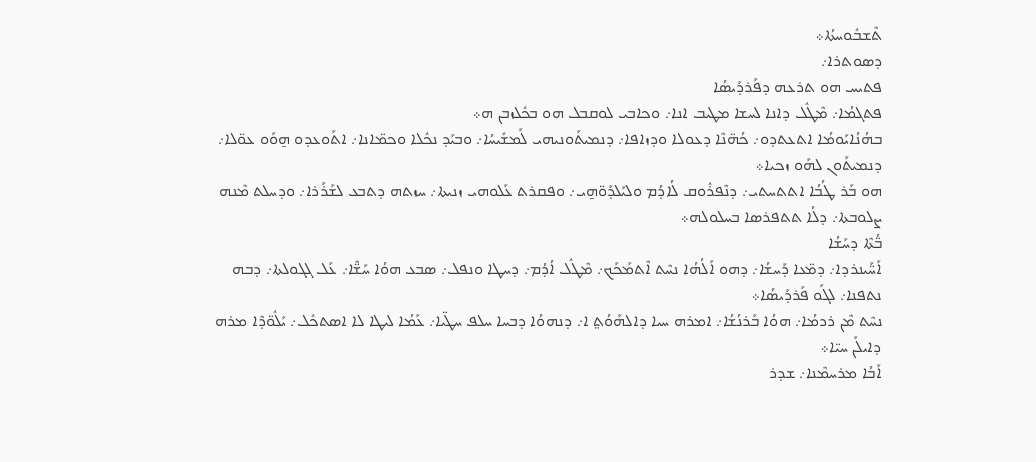ܬܶܫܒܽܘܚܬܳܐ܀
ܕܣܘܬܪܐ܇
ܦܬܝܚ ܗܘ ܬܪܥܗ ܕܦܰܪܕܰܝܣܳܐ
ܦܬܓܡܳܐ܇ ܡܶܛܽܠ ܕܐܢܐ ܠܚܫܐ ܡܛܝܒ ܐܢܐ܇ ܘܟܐܒܝ ܠܘܩܒܠ ܗܘ ܒܟܽܠܙܒܢ ܗ܀
ܒܗܳܢܳܐܝܰܘܡܳܐ ܐܬܥܬܕܘ܇ ܟܳܗ̈ܢܶܐ ܕܥܘܠܐ ܘܕܙܐܦܐ܇ ܕܢܡܝܬܰܘܢܝܗܝ ܠܰܡܫܺܝܚܳܐ܇ ܘܒܝܰܕ ܢܟܽܠܐ ܘܟܡ̈ܐܢܐ܇ ܐܬܰܘܥܕܘ ܗ̱ܘܰܘ ܥܘ̈ܠܐ܇ ܕܢܡܝܬܰܘܢ ܠܗܰܘ ܙܟܝܐ܀
ܗܘ ܒܰܪ ܛܳܒܳܐ ܐܬܬܚܬܝ܇ ܕܢܶܦܪܽܘܩ ܠܳܐܕܳܡ ܘܠܝܰܠܕܰܘ̈ܗ̱ܝ܇ ܘܦܩܪܬ ܥܰܠܘܗܝ ܙܢܝܬܐ܇ ܚܙܬܗ ܕܬܒܥ ܠܫܰܪܰܪܐ܇ ܘܕܚܠܬ ܡܶܢܗ ܨܠܘܒܬܐ܇ ܕܠܳܐ ܬܬܦܪܣܐ ܒܚܠܘܠܗ܀
ܒ̈ܳܬܶܐ ܕܚܰܫܳܐ
ܐܰܚ̈ܰܝܢܪܕܐ܇ ܕܡ̈ܥܐ ܕܰܚܫܳܐ܇ ܕܗܘ ܐܰܠܳܗܳܐ ܢܚܶܬ ܐܶܬܡܰܟܰܟ܇ ܡܶܛܽܠ ܐܳܕܳܡ܇ ܕܚܛܐ ܘܢܦܠ܇ ܣܒܥ ܗܘܳܐ ܚܰܫ̈ܶܐ܇ ܥܰܠ ܓܓܘܠܬܐ܇ ܕܒܗ ܢܬܦܢܐ܇ ܠܓܰܘ ܦܰܪܕܰܝܣܳܐ܀
ܢܚܶܬ ܡܶܢ ܪܖܡܳܐ܇ ܗܘܳܐ ܒܰܪܢܳܫܳܐ܇ ܐܡܪܗ ܚܝܐ ܕܐܠܗܰܘܳܬ݀ ܐ܇ ܕܢܗܘܳܐ ܕܒܚܐ ܚܠܦ ܚܛ̈ܝܐ܇ ܥܰܡܳܐ ܠܝܛܐ ܠܐ ܐܣܬܟܽܠ܇ ܝܰܠܽܘ̈ܕܶܐ ܡܪܗ ܕܐܝܠܰܢ ܚܝ̈ܐ܀
ܐܰܒܳܐ ܡܪܚܡܶܢܐ܇ ܫܕܪ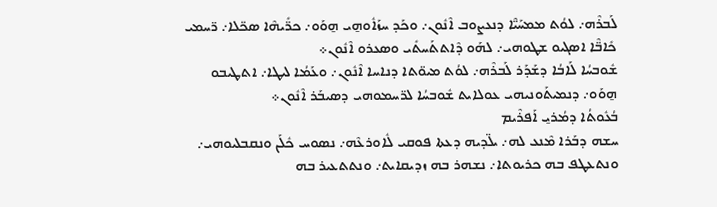ܠܰܒܪܶܗ܇ ܠܘܳܬ ܡܡܚܰܝ̈ܶܐ ܕܢܥܨܘܒ ܐܶܢܽܘܢ܇ ܘܟܰܕ ܚܙܰܐܽܘܗ̱ܝ ܗ̱ܘܰܘ܇ ܟܪ̈ܺܝܗܶܐ ܣܟ̈ܠܐ܇ ܪ̈ܚܡܝ ܟܺܐܒ̈ܶܐ ܐܣܓܝܘ ܫܛܘܗܝ܇ ܠܗܰܘ ܕܶܐܬܬܰܚܬܺܝ ܘܣܥܪܘ ܐܶܢܽܘܢ܀
ܫܽܘܒܚܳܐ ܠܰܐܒܳܐ ܕܫܰܕܰܪ ܠܰܒܪܶܗ܇ ܠܘܳܬ ܡܝܘ̈ܬܐ ܕܢܐܚܐ ܐܶܢܽܘܢ܇ ܘܥܰܡܳܐ ܠܝܛܐ܇ ܐܬܛܝܒܘ ܗ̱ܘܰܘ܇ ܕܢܡܝܬܰܘܢܝܗܝ ܥܘܠܐܝܬ ܫܽܘܒܚܳܐ ܠܪ̈ܚܡܘܗܝ ܕܣܝܒܰܪ ܐܶܢܽܘܢ܀
ܒܳܥܽܘܬܳܐ ܕܡܳܪܝ̱ ܐܰܦܪܶܝܡ
ܚܫܗ ܕܒܰܪܐ ܡܶܢܥ ܠܗ܇ ܝܠ̈ܕܝܗ ܕܥܬܐ ܦܘܩܝ ܠܽܐܘܪܥܶܗ܇ ܢܣܘܚ ܟܽܠܰܢ ܘܢܩܒܠܝܘܗܝ܇ ܘܢܬܥܛܦ ܒܗ ܟܪܝܘܬܐ܇ ܢܫܗܪ ܒܗ ܙܕܝܩܐܝܬ܇ ܘܢܬܬܥܝܪ ܒܗ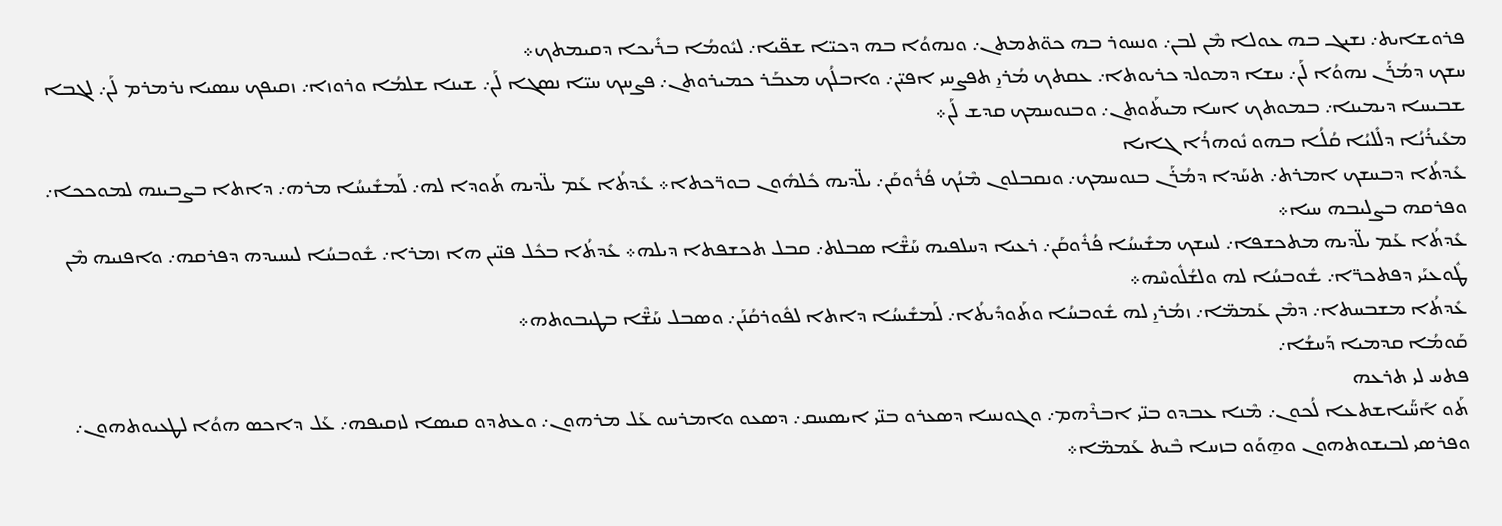ܦܪܘܫܐܝܬ܇ ܢܫܝܓ ܒܗ ܥܘܠܐ ܡܶܢ ܠܒܢ܇ ܘܢܚܘܪ ܒܗ ܟܘ̈ܬܡܬܢ܇ ܘܢܗܘܳܐ ܒܗ ܕܟܝ̈ܐ ܫܦ̈ܝܐ܇ ܠܝܽܘܡܳܐ ܒܪܺܝܟܐ ܕܩܝܡܬܟ܀
ܚܫܟ ܕܡܳܪܰܢ ܢܗܘܳܐ ܠܰܢ܇ ܚܫܐ ܕܡܘܠܕ ܟܪܝܘܬܐ܇ ܥܩܬܟ ܡܳܪܝ̱ ܬܦܨܚܝ ܐܦܝ̈ܢ܇ ܘܐܒܠܳܟ ܡܥܒܰܪ ܟܡܝܪܘܬܢ܇ ܦܨܚܟ ܚܝ̈ܐ ܢܣܓܐ ܠܰܢ܇ ܫܝܢܐ ܫܠܡܳܐ ܘܪܘܙܐ܇ ܙܩܝܦܟ ܚܣܝܐ ܢܪܡܪܡ ܠܰܢ܇ ܠܓܒܐ ܫܒܝܚܐ ܕܝܡܝܢܐ܇ ܒܡܘܬܟ ܐܚܐ ܡܝܬܰܘܬܢ܇ ܘܒܢܘܚܡܟ ܩܕܫ ܠܰܢ܀
ܡܥܺܝܪܳܢܳܐ ܕܠܺܠܝܳܐ ܩܳܠܳܐ ܒܗܘ ܢܽܘܗܪܳܐ ܓܐܝܐ
ܥܺܕܬܳܐ ܕܒܚܫܟ ܐܡܪܬ܇ ܬܚܰܕܐ ܕܡܳܪܰܢ ܒܢܘܚܡܟ܇ ܘܢܩܒܠܘܢ ܡܶܢܳܟ ܦܳܪܽܘܩܰܢ܇ ܝܠ̈ܕܝܗ ܟܽܠܗܽܘܢ ܒܘܪ̈ܟܬܐ܀ ܥܺܕܬܳܐ ܥܰܡ ܝܠ̈ܕܝܗ ܬܰܘܕܐ ܠܗ܇ ܠܰܡܫܺܝܚܳܐ ܡܪܗ܇ ܕܐܬܐ ܒܨܒܝܢܗ ܠܡܘܟܟܐ܇ ܘܦܪܩܗ ܒܨܠܝܒܗ ܚܝܐ܀
ܥܺܕܬܳܐ ܥܰܡ ܝܠ̈ܕܝܗ ܡܬܟܫܦܐ܇ ܠܚܫܟ ܡܫܺܝܚܳܐ ܦܳܪܽܘܩܰܢ܇ ܪܥܝܐ ܕܚܠܦܝܗ ܚܰܫ̈ܶܐ ܣܒܠܬ܇ ܩܒܠ ܬܟܫܦܬܐ ܕܝܠܗ܀ ܥܺܕܬܳܐ ܒܟܽܠ ܦܢ̈ܝܢ ܗܐ ܙܡܪܐ܇ ܫܽܘܒܚܳܐ ܠܝܚܝܕܗ ܕܦܪܩܗ܇ ܘܐܦܢܝܗ ܡܶܢ ܛܽܘܥܝܰܝ ܕܦܬܟܪ̈ܐ܇ ܫܽܘܒܚܳܐ ܠܗ ܘܠܫܳܠܽܘܚܶܗ܀
ܥܺܕܬܳܐ ܡܫܒܚܬܐ܇ ܕܡܶܢ ܥܰܡܡ̈ܐ܇ ܙܡܳܪܝ̱ ܠܗ ܫܽܘܒܚܳܐ ܘܬܰܘܕܺܝܬܳܐ܇ ܠܰܡܫܺܝܚܳܐ ܕܐܬܐ ܠܦܽܘܪܩܳܢܰܢ܇ ܘܣܒܠ ܚܰܫ̈ܶܐ ܒܛܝܒܘܬܗ܀
ܩܰܘܡܳܐ ܩܕܡܝܐ ܕܰܚܫܳܐ܇
ܦܬܚ ܠܝ ܬܪܥܗ
ܬܰܘ ܐܰܚ̈ܰܝܐܫܬܥܐ ܠܳܟܘܢ܇ ܡܶܢܐ ܥܒܕܘ ܒܢ̈ܝ ܐܒܪܶܗܡ܇ ܘܓܘܢܚܐ ܕܣܥܪܘ ܒܢ̈ܝ ܐܝܣܚܩ܇ ܕܣܥܘ ܘܐܡܪܚܘ ܥܰܠ ܡܪܗܘܢ܇ ܘܥܬܕܘ ܩܝܣܐ ܠܙܩܝܦܗ܇ ܥܰܠ ܕܐܟܣ ܗܘܳܐ ܠܛܥܝܘܬܗܘܢ܇ ܘܦܪܣܝ ܠܒܝܫܘܬܗܘܢ ܘܗ̱ܘܰܘ ܒܙܚܐ ܒܶܝܬ ܥܰܡܡ̈ܐ܀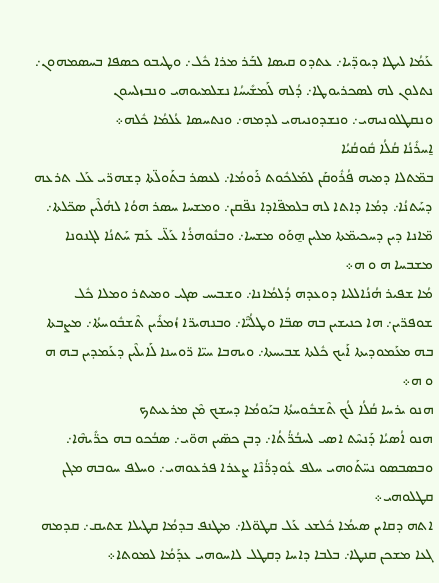ܥܰܡܳܐ ܠܝܛܐ ܕܝܘܕ̈ܝܐ܇ ܥܬܕܘ ܩܝܣܐ ܠܒܰܪ ܡܪܐ ܟܽܠ܇ ܘܛܝܒܘ ܟܣܦܐ ܒܚܣܡܗܘܢ܇ ܢܬܠܘܢ ܠܗ ܠܣܟܪܝܘܛܐ܇ ܕܳܠܗ ܠܰܡܫܺܝܚܳܐ ܢܫܠܡܝܘܗܝ ܘܢܒܙܠܚܘܢ ܘܢܩܛܠܘܢܝܗܝ܇ ܘܢܫܕܘܢܝܗܝ ܠܕܡܗ܇ ܘܢܬܚܣܐ ܥܳܠܡܳܐ ܟܽܠܗ܀
ܐ̱ܚܪܺܢܳܐ ܩܳܠܳܐ ܩܽܘܩܳܝܳܐ
ܒܡ̈ܬܠܐ ܕܡܝܗ ܦܳܪܽܘܩܰܢ ܠܡܰܠܟܽܘܬ ܪܰܘܡܳܐ܇ ܠܥܣܪ ܒܬܰܘܠ̈ܬܐ ܕܫܗܪ̈ܝ ܥܰܠ ܬܪܥܗ ܕܚܰܬܢܳܐ܇ ܕܡܳܐ ܕܐܬܐ ܠܗ ܒܠܡܦ̈ܐܕܐ ܢܦ̈ܩܢ܇ ܘܡܫܚܐ ܚܣܪ ܗܘܳܐ ܠܗܳܠܶܝܢ ܣܟ̈ܠܬܐ܇ ܡ̈ܐܢܐ ܕܝܢ ܕܚܟܝܡ̈ܬܐ ܡܠܝܢ ܗ̱ܘܰܘ ܡܫܚܐ܇ ܘܒܢܽܘܗܪܳܐ ܥܰܠ̈ܝ ܥܰܡ ܚܰܬܢܳܐ ܠܓܢܘܢܐ ܡܫܒܚܐ ܗ ܘ ܗ܀
ܡܳܐ ܫܦܝܪ ܗܳܢܳܐܠܠܝܐ ܕܘܥܕܗ ܕܳܠܡܳܐܢܐ܇ ܘܫܒܝܚ ܣܓܝ ܘܡܝܬܪ ܘܡܠܐ ܟܽܠ ܫܘܦܪ̈ܝܢ܇ ܗܐ ܟܢܝܫܝܢ ܒܗ ܣܒ̈ܐ ܘܛܠܳܝ̈ܶܐ܇ ܘܒܢܗܝܪ̈ܐ ܙܳܡܪܺܝܢ ܬܶܫܒܽܘܚܬܳܐ܇ ܡܨܒܬܐ ܒܗ ܡܥܰܡܘܕܝܬܐ ܐܰܝܟ ܟܽܠܬܐ ܫܒܝܚܬܐ܇ ܘܝܗܒܐ ܚܝ̈ܐ ܪ̈ܘܚܢܐ ܠܰܐܝܠܶܝܢ ܕܥܰܡܕܝܢ ܒܗ ܗ ܘ ܗ܀
ܗܢܘ ܝܪܚܐ ܩܳܠܳܐ ܠܳܟ ܬܶܫܒܽܘܚܬܳܐ ܒܝܰܘܡܳܐ ܕܚܫܟ ܡܶܢ ܡܪܥܝܬܟ
ܗܢܘ ܐܳܣܝܳܐ ܕܰܢܚܶܬ ܐܣܝ ܠܚܒܳܪ̈ܳܬܳܐ܇ ܕܒܢ ܟܣ̈ܝܢ ܗܘ̈ܝ܇ ܣܒܳܟܘ ܒܗ ܟܪ̈ܺܝܗܶܐ܇ ܘܒܣܒܣܘ ܢܚ̈ܬܰܘܗܝ ܚܠܦ ܥܽܘܕܪ̈ܳܢܶܐ ܨܥܪܐ ܦܪܥܘܗܝ܇ ܘܚܠܦ ܚܘܒܗ ܡܓܢ ܩܛܠܘܗܝ܀
ܐܬܗ ܕܩܐܝܢ ܣܝܡܳܐ ܟܽܠܫܥ ܥܰܠ ܩܛܘ̈ܠܐ܇ ܡܛܢܦ ܒܕܡܳܐ ܩܛܝܠܐ ܫܬܝܩ܇ ܩܕܡܗ ܓܥܐ ܡܫܟܢ ܩܢܛܐ܇ ܒܠܒܐ ܕܐܚܐ ܕܩܛܠ ܠܐܚܘܗܝ ܥܕܰܡܳܐ ܠܡܘܬܐ܀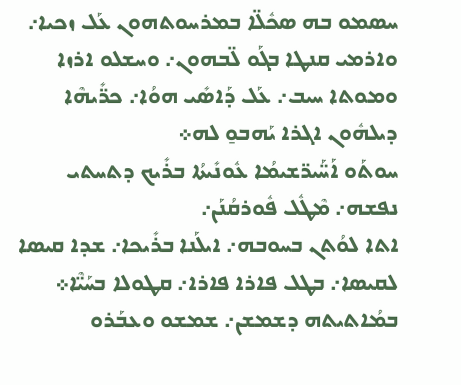ܚܣܡܘ ܒܗ ܣܟܽܠ̈ܐ ܒܡܪܚܘܬܗܘܢ ܥܰܠ ܙܟܝܐ܇ ܘܐܪܡܝ ܩܢܛܐ ܒܓܰܘ ܠ̈ܒܗܘܢ܇ ܘܚܫܠܘ ܐܪܙܐ ܘܡܘܬܐ ܚܝܒ܇ ܥܰܠ ܕܰܐܣܺܝ ܗܘܳܐ܇ ܟܪ̈ܺܝܗܶܐ ܕܝܠܗܽܘܢ ܐܓܪܐ ܝܰܗܒܘ̱ ܠܗ܀
ܚܘܬܰܘ ܐܰܚ̈ܰܝܪ̈ܫܝܡܳܐ ܥܽܘܢܺܝܬܳܐ ܒܪܺܝܟ ܕܬܚܬܝ ܢܦܫܗ܇ ܡܶܛܽܠ ܦܽܘܪܩܳܢܰܢ܇
ܐܬܐ ܠܘܳܬܢ ܒܚܘܒܗ܇ ܐܝܠܰܢܐ ܒܪܺܝܟܐ܇ ܫܕܐ ܩܝܣܐ ܠܩܝܣܐ܇ ܒܛܠ ܦܐܪܐ ܦܐܪܐ܇ ܩܛܘܠܐ ܒܚܰܝ̈ܶܐ܀ ܒܡܳܐܬܝܬܗ ܕܫܡܫܢ܇ ܫܡܫܘ ܘܥܒܰܪܘ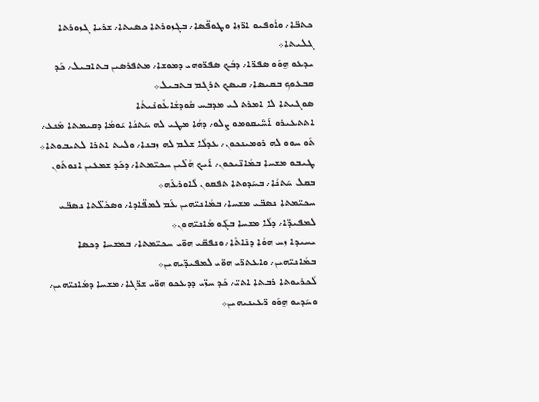ܟܬܒ̈ܐ܇ ܘܐܳܘܦܝܘ ܐܪ̈ܙܐ ܘܛܘܦ̈ܣܐ܇ ܒܓܙܘܪܬܐ ܟܣܝܬܐ܇ ܫܪܝܐ ܓܙܘܪܬܐ ܓܠܝܬܐ܀
ܝܕܥܘ ܗ̱ܘܰܘ ܣܦܪ̈ܐ܇ ܕܒܳܟ ܣܦܪ̈ܘܗܝ ܕܡܘܫܐ܇ ܡܬܦܪܣܝܢ ܒܬܐܒܝܠ܇ ܟܰܕ ܩܒܥܘܟ ܒܩܝܣܐ܇ ܩܝܣܟ ܬܪܓܡ ܒܬܒܝܠ܀
ܣܘܓܝܬܐ ܠܐ ܐܡܪܬ ܠܝ ܡܕܒܚ ܩܽܘܕܫܳܐܥܽܘܢܺܝܬܳܐ
ܐܬܬܥܝܪܘ ܐܰܚ̈ܰܝܩܘܡܘ ܨܠܘ܇ ܕܗܳܐ ܡܛܝ ܠܗ ܚܰܬܢܳܐ ܝܰܘܡܳܐ ܕܩܝܡܬܐ ܡܶܢܥ܇ ܬܰܘ ܚܘܘ ܠܗ ܪܘܡܝܢܟܘܢ܇ ܥܕܠܳܐ ܫܠܡ ܠܗ ܙܒܢܐ܇ ܘܠܝܬ ܐܬܪܐ ܠܬܝܒܘܬܐ܀
ܛܝܒܘ ܡܫܚܐ ܒܡܳܐܢ̈ܝܟܘܢ܇ ܐܰܝܟ ܗܳܠܶܝܢ ܚܟܝ̈ܡܬܐ܇ ܕܟܰܕ ܫܡܥܝܢ ܐܢܘܬܰܘܢ ܒܩܠ ܚܰܬܢܳܐ܇ ܒܚܰܕܘܬܐ ܬܦܩܘܢ ܠܽܐܘܪܥܶܗ܀
ܚܟܝ̈ܡܬܐ ܢܣܒ̈ܝ ܡܫܚܐ܇ ܒܡܳܐܢܝ̈ܗܝܢ ܥܰܡ ܠܡܦ̈ܐܕܐ܇ ܘܣܟܽܠ̈ܬܐ ܢܣܒ̈ܝ ܠܡܦܝܕ̈ܐ܇ ܕܠܳܐ ܡܫܚܐ ܒܓܰܘ ܡܳܐܢܝ̈ܗܘܢ܀
ܝܚܝܕܐ ܙܚ ܗܘܳܐ ܕܢܺܐܬܶܐ܇ ܘܢܦܩ̈ܝ ܗܘ̈ܝ ܚܟܝ̈ܡܬܐ܇ ܒܡܫܚܐ ܕܟܣܐ ܒܡܳܐܢܝ̈ܗܝܢ܇ ܘܐܥܬܪ̈ܝ ܗܘ̈ܝ ܠܡܦܝܕ̈ܝܗܝܢ܀
ܠܳܟܪܝܘܬܐ ܪܒܬܐ ܐܬܝ̈܇ ܟܰܕ ܚܙ̈ܝ ܕܕܥܟܘ ܗܘ̈ܝ ܫܪ̈ܓܐ܇ ܡܫܚܐ ܕܡܳܐܢܝ̈ܗܝܢ܇ ܘܚܰܕܝܘ ܗ̱ܘܰܘ ܪ̈ܥܝܢܝܗܝܢ܀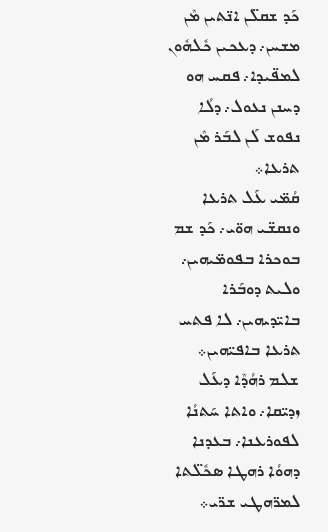ܟܰܕ ܫܩܠ̈ܢ ܐܢ̈ܬܝܢ ܡܶܢ ܡܫܚܢ܇ ܕܥܟܝܢ ܟܽܠܗܽܘܢ ܠܡܦ̈ܝܕܐ܇ ܦܩܚ ܗܘ ܕܚܢܢ ܢܥܘܠ܇ ܕܠܳܐ ܢܦܘܫ ܠܰܢ ܠܒܰܪ ܡܶܢ ܬܪܥܐ܀
ܩܳܡ̈ܝ ܥܰܠ ܬܪܥܐ ܘܢܩܫ̈ܝ ܗܘ̈ܝ܇ ܟܰܕ ܫܡ ܒܘܟܪܐ ܒܦܘܡ̈ܝܗܝܢ܇ ܘܠܝܬ ܕܘܒܰܪܐ ܒܐܝ̈ܕܝܗܝܢ܇ ܠܐ ܦܬܚ ܬܪܥܐ ܒܐܦܝ̈ܗܝܢ܀
ܫܠܡ ܪܗܳܕܶܐ ܕܥܰܠ ܙܕܝ̈ܩܐ܇ ܘܐܬܐ ܚܰܬܢܳܐ ܠܦܘܪܥܢܐ܇ ܒܥܕܢܐ ܕܗܘܳܐ ܪܗܛܐ ܣܟܽܠ̈ܬܐ ܠܡܪ̈ܗܛܝ ܫܪ̈ܝ܀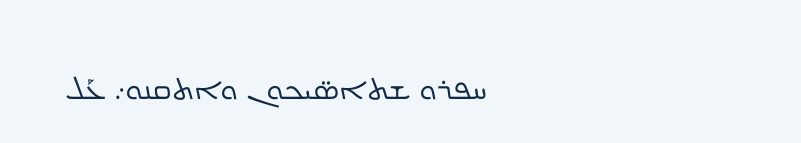ܚܦܪܘ ܫܬܐܣ̈ܝܟܘܢ ܘܐܬܩܢܘ܇ ܥܰܠ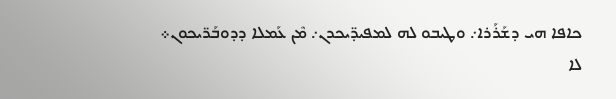ܟܐܦܐ ܗܝ ܕܫܰܪܰܪܐ܇ ܘܛܝܒܘ ܠܗ ܠܡܦܝܕ̈ܝܟܖܢ܇ ܡܶܢ ܥܰܡܠܐ ܕܕܘܒܰܪ̈ܝܟܘܢ܀
ܠܐ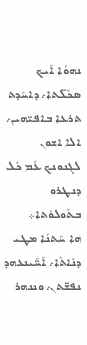ܢܗܘܳܐ ܐܰܝܟ ܣܟܽܠ̈ܬܐ܇ ܕܐܚܰܕܬ ܬܪܥܐ ܒܐܦܝ̈ܗܝܢ܇ ܐܠܐ ܐܫܘܢ ܠܓܢܘܢܟ ܥܰܡ ܟܽܠ ܕܢܛܪܘ ܒܬܰܘܠܘܳܬܐ܀
ܗܐ ܚܰܬܢܳܐ ܡܛܝ ܕܢܺܐܬܶܐ܇ ܐܰܚ̈ܰܝܢܥܗܕ ܢܦܫ̈ܬܢ܇ ܘܢܢܗܪ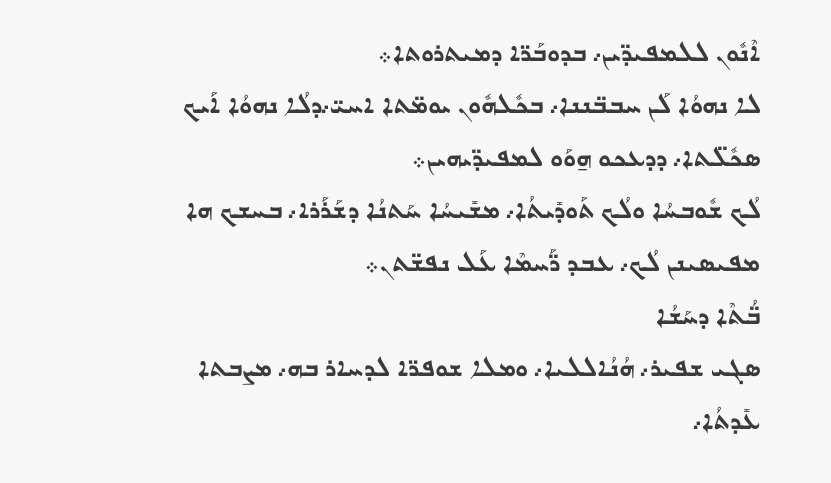ܐܶܢܽܘܢ ܠܠܡܦܝܕ̈ܝܢ܇ ܒܕܘܒܰܪ̈ܐ ܕܡܝܬܪܘܬܐ܀
ܠܐ ܢܗܘܳܐ ܠܰܢ ܚܒܒ̈ܢܢܐ܇ ܒܟܽܠܗܽܘܢ ܝܘܡ̈ܬܐ ܐܚܝ̈܇ܕܠܳܐ ܢܗܘܳܐ ܐܰܝܟ ܣܟܽܠ̈ܬܐ܇ ܕܕܥܟܘ ܗ̱ܘܰܘ ܠܡܦܝܕ̈ܝܗܝܢ܀
ܠܳܟ ܫܽܘܒܚܳܐ ܘܠܳܟ ܬܰܘܕܺܝܬܳܐ܇ ܡܫܺܝܚܳܐ ܚܰܬܢܳܐ ܕܫܰܪܰܪܐ܇ ܒܚܫܟ ܗܐ ܡܦܝܣܝܢܢ ܠܳܟ܇ ܥܒܕ ܪ̈ܰܚܡܶܐ ܥܰܠ ܢܦܫ̈ܬܢ܀
ܒ̈ܳܬܶܐ ܕܚܰܫܳܐ
ܣܓܝ ܫܦܝܪ܇ ܗܳܢܳܐܠܠܝܐ܇ ܘܡܠܐ ܫܘܦܪ̈ܐ ܠܕܚܐܪ ܒܗ܇ ܡܨܒܬܐ ܥܺܕܬܳܐ܇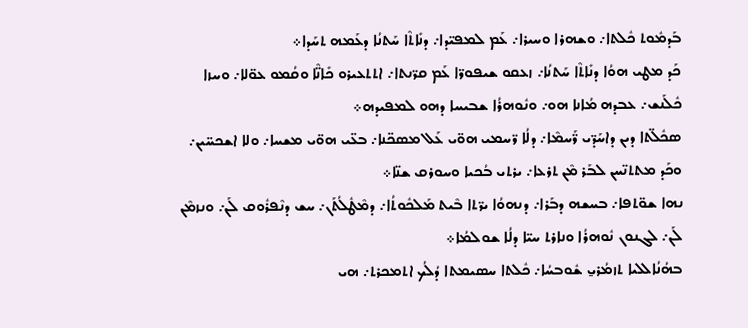ܒܰܕܡܽܘܬ ܟܽܠܬܐ܇ ܘܫܗܪܐ ܘܚܝܪܐ܇ ܥܰܡ ܠܡܦܝ̈ܕܐ܇ ܕܢܺܐܬܶܐ ܚܰܬܢܳܐ ܕܥܰܡܗ ܬܚܰܕܐ܀
ܟܰܕ ܡܛܝ ܗܘܳܐ ܕܢܺܐܬܶܐ ܚܰܬܢܳܐ܇ ܙܥܩܘ ܫܝܦܘܪ̈ܐ ܥܰܡ ܩܪ̈ܢܬܐ܇ ܐܬܬܥܝܪܘ ܟܺܐܢ̈ܶܐ ܘܩܳܡܘ ܥܘ̈ܠܐ܇ ܘܚܙܐ ܟܽܠܰܢܫ܇ ܥܒܕܗ ܡܳܐܢܐ ܗܘ܇ ܘܢܽܘܗܪܳܐ ܫܒܝܚܐ ܕܗܘ ܠܡܦܝܕܗ܀
ܣܟܽܠ̈ܬܐ ܕܝܢ ܕܐܚܰܕ̈ܝ ܪ̈ܰܚܡܶܐ܇ ܕܠܳܐ ܪ̈ܚܡܝ ܗܘ̈ܝ ܥܰܠ ܡܣܟ̈ܢܐ܇ ܒܥ̈ܝ ܗܘ̈ܝ ܡܫܚܐ܇ ܘܠܐ ܐܫܟܚ̈ܝܢ܇ ܘܟܰܕ ܡܬܬܢ̈ܚܢ ܠܒܰܪ ܡܶܢ ܬܪܥܐ܇ ܝܪܬܝ ܒܳܟܝܐ ܘܚܘܪܩ ܫܢ̈ܐ܀
ܢܗܐ ܫܘ̈ܬܦܐ܇ ܒܚܫܗ ܕܒܰܪܐ܇ ܕܢܗܘܳܐ ܝܪ̈ܬܐ ܒܶܝܬ ܡܰܠܟܽܘܬܳܐ܇ ܕܡܶܛܽܠܳܬܰܢ܇ ܚܫ ܕܢܶܦܪܽܘܩ ܠܰܢ܇ ܘܢܙܡܶܢ ܠܰܢ܇ ܠܓܢܘܢ ܢܽܘܗܪܳܐ ܘܢܐܪܬ ܚܝ̈ܐ ܕܠܳܐ ܫܘܠܡܳܐ܀
ܒܗܳܢܳܐܠܠܝܐ ܬܙܡܳܪܝ̱ ܫܽܘܒܚܳܐ܇ ܟܽܠܬܐ ܚܣܝܡܬܐ ܕܳܠܳܟ ܐܬܡܟܪܬ܇ ܗܝ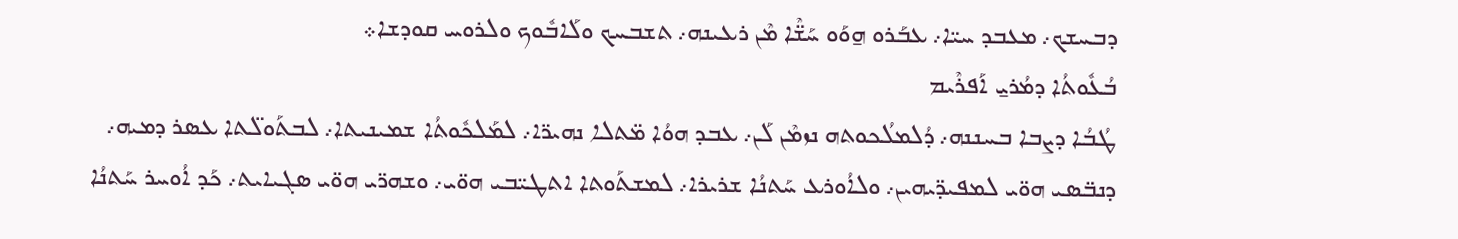ܕܒܚܫܟ܇ ܡܥܒܕ ܚܝ̈ܐ܇ ܥܒܰܪܘ ܗ̱ܘܰܘ ܚܰܫ̈ܶܐ ܡܶܢ ܪܥܝܢܗ܇ ܬܫܒܚܟ ܘܠܰܐܒܽܘܟ ܘܠܪܘܚ ܩܘܕܫܐ܀
ܒܳܥܽܘܬܳܐ ܕܡܳܪܝ̱ ܐܰܦܪܶܝܡ
ܛܳܒܳܐ ܕܨܒܐ ܒܚܢܢܗ܇ ܕܳܠܡܠܳܟܘܬܗ ܢܙܡܶܢ ܠܰܢ܇ ܥܒܕ ܗܘܳܐ ܡ̈ܬܠܐ ܢܗܝܪ̈ܐ܇ ܠܡܰܠܟܽܘܬܳܐ ܫܡܝܢܝܬܐ܇ ܠܒܬܰܘܠ̈ܬܐ ܥܣܪ ܕܡܝܗ܇ ܕܢܒ̈ܣܝ ܗܘ̈ܝ ܠܡܦܝܕ̈ܝܗܝܢ܇ ܘܠܐܳܘܪܥ ܚܰܬܢܳܐ ܫܪܝܪܐ܇ ܠܡܫܬܰܘܬܐ ܐܬܛܝ̈ܒܝ ܗܘ̈ܝ܇ ܘܫܗܪ̈ܝ ܗܘ̈ܝ ܣܓܝܐܝܬ܇ ܟܰܕ ܐܳܘܚܪ ܚܰܬܢܳܐ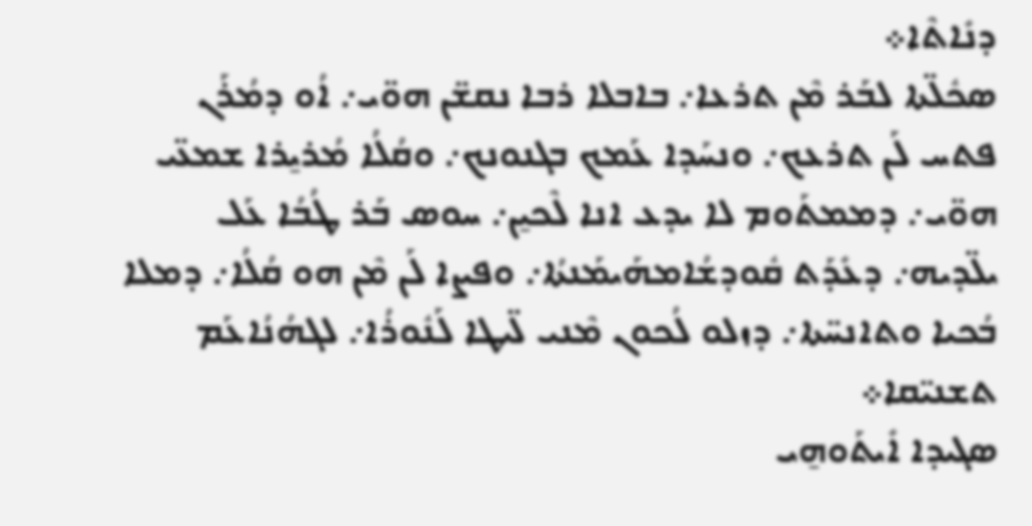ܕܢܺܐܬܶܐ܀
ܣܟܽܠ̈ܬܐ ܠܒܰܪ ܡܶܢ ܬܪܥܐ܇ ܒܐܒܠܐ ܪܒܐ ܢܩܫ̈ܢ ܗܘ̈ܝ܇ ܐܳܘ ܕܡܳܪܰܢ ܦܬܚ ܠܰܢ ܬܪܥܟ܇ ܘܢܚܰܕܐ ܥܰܡܟ ܒܓܢܘܢܟ܇ ܘܩܳܠܳܐ ܡܳܪܝ̱ܪܐ ܫܡܥ̈ܝ ܗܘ̈ܝ܇ ܕܡܡܬܰܘܡ ܠܐ ܝܕܥ ܐܢܐ ܠܶܟܝ̱ܢ܇ ܚܘܣ ܒܰܪ ܛܳܒܳܐ ܥܰܠ ܝܠ̈ܕܝܗ܇ ܕܥܺܕܰܬ ܩܽܘܕܫܳܐܡܗܰܝܡܰܢܬܳܐ܇ ܘܦܨܐ ܠܰܢ ܡܶܢ ܗܘ ܩܳܠܳܐ܇ ܕܡܠܐ ܒܳܟܝܐ ܘܬܐܢܚ̈ܬܐ܇ ܕܙܠܘ ܠܳܟܘܢ ܡܶܢܝ ܠ̈ܝܛܐ ܠܰܢܽܘܪܳܐ܇ ܠܓܗܳܢܳܐܥܰܡ ܬܫܢܝ̈ܩܐ܀
ܣܓܝܕܐ ܐܺܝܬܰܘܗ̱ܝ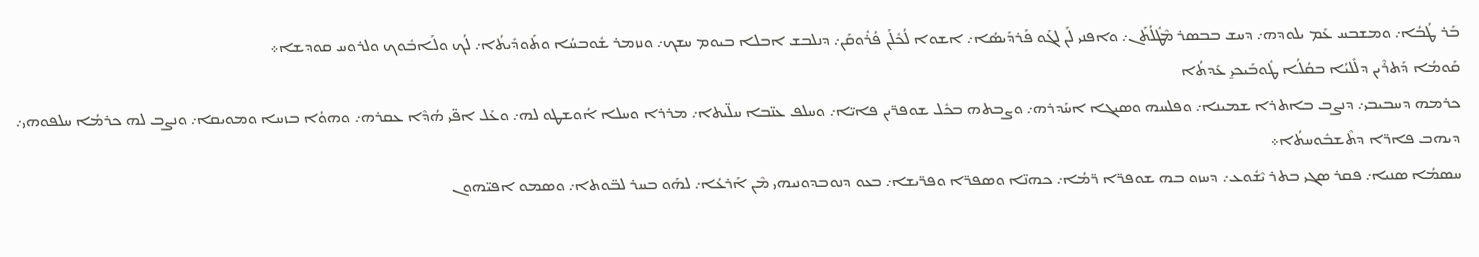ܒܰܪ ܛܳܒܳܐ܇ ܘܡܫܒܚ ܥܰܡ ܝܠܘܕܗ܇ ܕܚܫ ܒܒܣܪ ܡܶܛܽܠܳܬܰܢ܇ ܘܐܦܢܝ ܠܰܢ ܠܓܰܘ ܦܰܪܕܰܝܣܳܐ܇ ܐܫܘܐ ܠܳܟܽܠܰܢ ܦܳܪܽܘܩܰܢ܇ ܕܢܠܒܫ ܐܒܠܐ ܒܝܘܡ ܚܫܟ܇ ܘܢܙܡܪ ܫܽܘܒܚܳܐ ܘܬܰܘܕܺܝܬܳܐ܇ ܠܳܟ ܘܠܰܐܒܽܘܟ ܘܠܪܘܚ ܩܘܕܫܐ܀
ܩܰܘܡܳܐ ܕܰܬܪܶܝܢ ܕܠܺܠܝܳܐ ܒܩܳܠܳܐ ܛܽܘܒܰܝܟܝ̱ ܥܺܕܬܳܐ
ܟܪܡܗ ܕܚܒܝܒܝ܇ ܕܢܨܒ ܒܐܬܪܐ ܫܡܝܢܐ܇ ܘܦܠܚܗ ܘܣܝܓܐ ܐܚܰܕܪܗ܇ ܘܨܒܬܗ ܒܟܽܠ ܫܘܦܪ̈ܝܢ ܦܐܝ̈ܐ܇ ܘܚܠܦ ܥܢ̈ܒܐ ܚܠ̈ܝܬܐ܇ ܡܪܪܐ ܘܚܠܐ ܐܳܘܫܛܘ ܠܗ܇ ܘܥܰܠ ܐܦ̈ܝ ܗܳܕܶܐ ܥܩܪܗ܇ ܘܗܘܳܐ ܒܙܚܐ ܘܡܘܝܩܐ܇ ܘܢܨܒ ܠܗ ܟܪܡܳܐ ܚܠܦܘܗܝ܇ ܕܝܗܒ ܦܐܪ̈ܐ ܕܬܶܫܒܽܘܚܬܳܐ܀
ܚܣܡܳܐ ܣܢܝܐ܇ ܦܩܪ ܣܓܝ ܒܬܪ ܝܶܫܽܘܥ܇ ܕܚܙܘ ܒܗ ܫܘܦܪ̈ܐ ܪ̈ܡܳܐ܇ ܟܗܢ̈ܐ ܘܣܦܪ̈ܐ ܘܦܪ̈ܝܫܐ܇ ܒܥܘ ܕܢܘܒܕܘܢܝܗܝ ܡܶܢ ܐܰܪܥܳܐ܇ ܠܗܰܘ ܒܚܪ ܠܒ̈ܘܬܐ܇ ܘܣܡܘ ܐܦܝ̈ܗܘܢ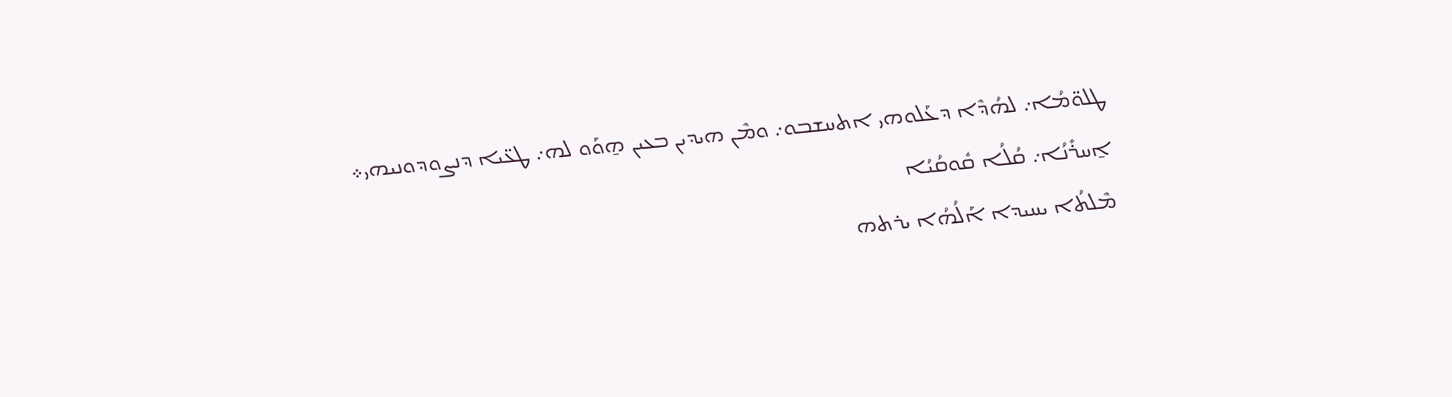ܛܠܘ̈ܡܳܐ܇ ܠܗܳܕܶܐ ܕܥܰܠܘܗܝ ܐܬܚܫܒܘ܇ ܘܡܶܢ ܗܝܕܝܢ ܒܥܝܢ ܗ̱ܘܰܘ ܠܗ܇ ܛܥ̈ܝܐ ܕܢܨܘܕܘܢܝܗܝ܀
ܐ̱ܚܪܺܢܳܐ܇ ܩܳܠܳܐ ܩܽܘܩܳܝܳܐ
ܡܶܠܬܳܐ ܝܚܝܕܐ ܐܰܠܳܗܳܐ ܝܪܬܗ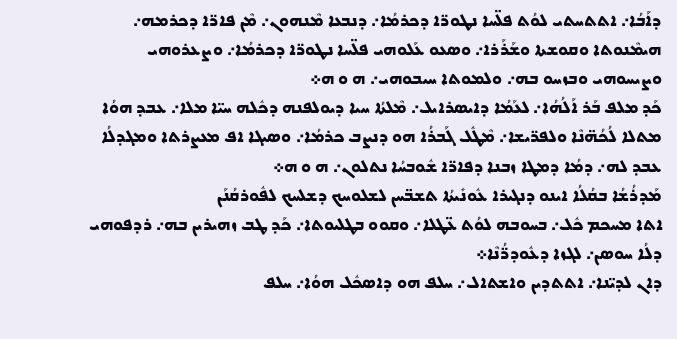ܕܐܰܒܳܐ܇ ܐܬܬܚܬܝ ܠܘܳܬ ܦܠ̈ܚܐ ܢܛܘܪ̈ܐ ܕܟܪܡܳܐ܇ ܕܢܒܥܐ ܡܶܢܗܘܢ܇ ܡܶܢ ܦܐܪ̈ܐ ܕܟܪܡܗ܇ ܗܝܡܶܢܘܬܐ ܘܩܘܫܬܐ ܘܫܰܪܰܪܐ܇ ܘܣܥܘ ܥܰܠܘܗܝ ܦܠ̈ܚܐ ܢܛܘܪ̈ܐ ܕܟܪܡܳܐ܇ ܘܨܥܪܘܗܝ ܘܨܝܚܘܗܝ ܘܒܙܚܘ ܒܗ܇ ܘܠܡܘܬܐ ܚܝܒܘܗܝ܇ ܗ ܘ ܗ܀
ܟܰܕ ܡܠܦ ܒܰܪ ܐܰܠܳܗܳܐ܇ ܠܥܰܡܳܐ ܕܐܝܣܪܐܝܠ܇ ܡܶܠܬܳܐ ܚܝܐ ܕܝܘܠܦܢܗ ܕܟܽܠܗ ܚܝ̈ܐ ܡܠܐ܇ ܥܒܕ ܗܘܳܐ ܡܬܠܐ ܠܳܟܳܗ̈ܢܶܐ ܘܠܦܪ̈ܝܫܐ܇ ܡܶܛܽܠ ܓܰܒܪܳܐ ܗܘ ܕܢܨܒ ܟܪܡܳܐ܇ ܘܣܝܓܐ ܐܦ ܡܥܨܪܬܐ ܘܡܓܕܠܳܐ ܥܒܕ ܠܗ܇ ܕܡܳܐ ܕܡܛܐ ܙܒܢܐ ܕܦܐܪ̈ܐ ܫܽܘܒܚܳܐ ܢܬܠܘܢ܇ ܗ ܘ ܗ܀
ܡܰܕܪܳܫܳܐ ܒܩܳܠܳܐ ܐܝܢܘ ܕܢܓܝܪܐ ܥܽܘܢܺܝܬܳܐ ܬܫܒ̈ܚܢ ܠܫܠܘܚܟ ܕܫܠܚܟ ܠܦܽܘܪܩܳܢܰܢ
ܐܬܐ ܡܚܟܡ ܟܽܠ܇ ܒܚܘܒܗ ܠܘܳܬ ܥ̈ܛܠܐ܇ ܘܩܘܘ ܒܛܠܝܘܬܐ܇ ܟܰܕ ܛܒ ܙܗܝܪܝܢ ܒܗ܇ ܪܕܦܘܗܝ ܕܠܳܐ ܚܘܣܢ܇ ܠܓܙܐ ܕܥܽܘܕܪ̈ܳܢܶܐ܀
ܕܐܢ ܠܕܝ̈ܢܐ܇ ܐܬܬܕܝܢ ܘܐܫܬܐܠ܇ ܚܠܦ ܗܘ ܕܐܣܟܽܠ ܗܘܳܐ܇ ܚܠܦ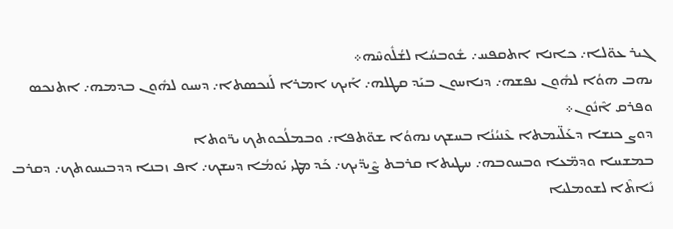ܓܝܪ ܥܘ̈ܠܐ܇ ܟܐܢܐ ܐܬܩܦܚ܇ ܫܽܘܒܚܳܐ ܠܫܳܠܽܘܚܶܗ܀
ܝܗܒ ܗܘܳܐ ܠܗܽܘܢ ܢܦܫܗ܇ ܕܢܐܚܘܢ ܒܝܰܕ ܩܛܠܗ܇ ܐܰܝܟ ܐܡܪܐ ܠܰܢܟܣܬܐ܇ ܕܚܝܘ ܠܗܽܘܢ ܒܕܡܗ܇ ܐܬܢܟܣ ܘܦܪܩ ܐܶܢܽܘܢ܀
ܕܘܨ ܟܢܫܐ ܕܥܰܠ̈ܝܡܬܐ ܥܶܢܝܳܢܳܐ ܒܚܫܟ ܢܗܘܳܐ ܫܘ̈ܬܦܐ܇ ܘܒܡܠܳܟܘܬܟ ܝܪ̈ܘܬܐ
ܒܡܫܚܐ ܘܕܡ̈ܥܐ ܘܒܚܘܒܗ܇ ܚܛܝܬܐ ܩܪܒܬ ܨܶܝܕ̈ܝܟ܇ ܟܰܕ ܡܛܝ ܝܰܘܡܳܐ ܕܚܫܟ܇ ܐܦ ܙܒܢܐ ܕܕܒܝܚܘܬܟ܇ ܕܩܪܒ ܢܺܐܬܶܐ ܠܫܘܡܠܝܐ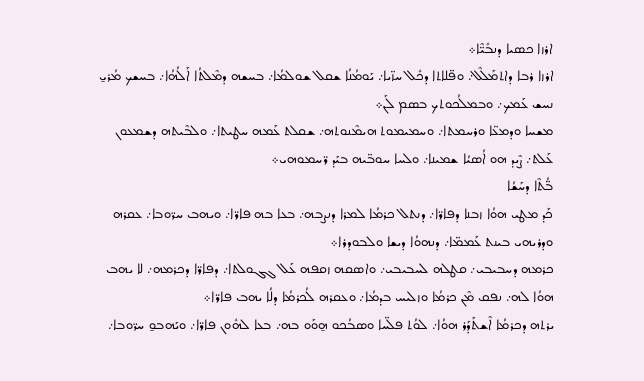ܐܪܙܐ ܟܣܝܐ ܕܢܒܺܝ̈ܶܐ܀
ܐܪܙܐ ܪܒܐ ܕܐܬܡܰܠܶܠ܇ ܘܦ̈ܠܐܬܐ ܕܟܽܠ ܚܙ̈ܝܐ܇ ܝܰܘܡܳܢܳܐ ܫܩܠ ܫܘܠܡܳܐ܇ ܒܚܫܗ ܕܡܶܠܬܳܐ ܐܰܠܳܗܳܐ܇ ܒܚܫܟ ܡܳܪܝ̱ ܢܚܫ ܥܰܡܟ܇ ܘܒܡܠܳܟܘܬܟ ܒܣܡ ܠܰܢ܀
ܡܫܚܐ ܘܕܡܥ̈ܐ ܘܪܚܡܬܐ܇ ܘܚܡܝܡܘܬ ܗܝܡܶܢܘܬܗ܇ ܫܩܠܬ ܥܰܡܗ ܚܛܝܬܐ܇ ܘܠܒܶܝܬܗ ܕܫܡܥܘܢ ܥܰܠܬ܇ ܨܶܝܕ ܗܘ ܐܳܣܝܳܐ ܫܡܝܢܐ܇ ܘܠܚܐ ܚܘܒ̈ܝܗ ܒܝܰܕ ܪ̈ܚܡܘܗܝ܀
ܒ̈ܳܬܶܐ ܕܚܰܫܳܐ
ܟܰܕ ܡܛܝ ܗܘܳܐ ܙܒܢܐ ܕܦܐܪ̈ܐ܇ ܕܢܬܠ ܟܪܡܳܐ ܠܡܪܐ ܕܢܨܒܗ܇ ܒܥܐ ܒܗ ܦܐܪ̈ܐ܇ ܘܝܗܒ ܚܪ̈ܘܒܐ܇ ܥܩܪܗ ܘܕܪܝܗܝ ܒܝܢܬ ܥܰܡܡ̈ܐ܇ ܕܢܗܘܳܐ ܕܝܫܐ ܘܠܒܘܕܪܐ܀
ܟܪܡܗ ܕܚܒܝܒܝ܇ ܩܛܠܗ ܠܚܒܝܒܝ܇ ܘܐܣܩܗ ܙܩܦܗ ܥܰܠ ܓܓܘܠܬܐ܇ ܕܦܐܪ̈ܐ ܕܟܪܡܗ܇ ܠܐ ܝܗܒ ܗܘܳܐ ܠܗ܇ ܢܦܩ ܡܶܢ ܟܪܡܳܐ ܘܙܠܝܚ ܒܕܡܳܐ܇ ܘܥܩܪܗ ܠܳܟܪܡܳܐ ܕܠܳܐ ܝܗܒ ܦܐܪ̈ܐ܀
ܝܪܬܗ ܕܟܪܡܳܐ ܐܶܫܬܰܕܰܪ ܗܘܳܐ܇ ܠܘܳܬ ܦܠ̈ܚܐ ܘܣܒܳܟܘ ܗ̱ܘܰܘ ܒܗ܇ ܒܥܐ ܠܗܽܘܢ ܦܐܪ̈ܐ܇ ܘܝܰܗܒܘ̱ ܚܪ̈ܘܒܐ܇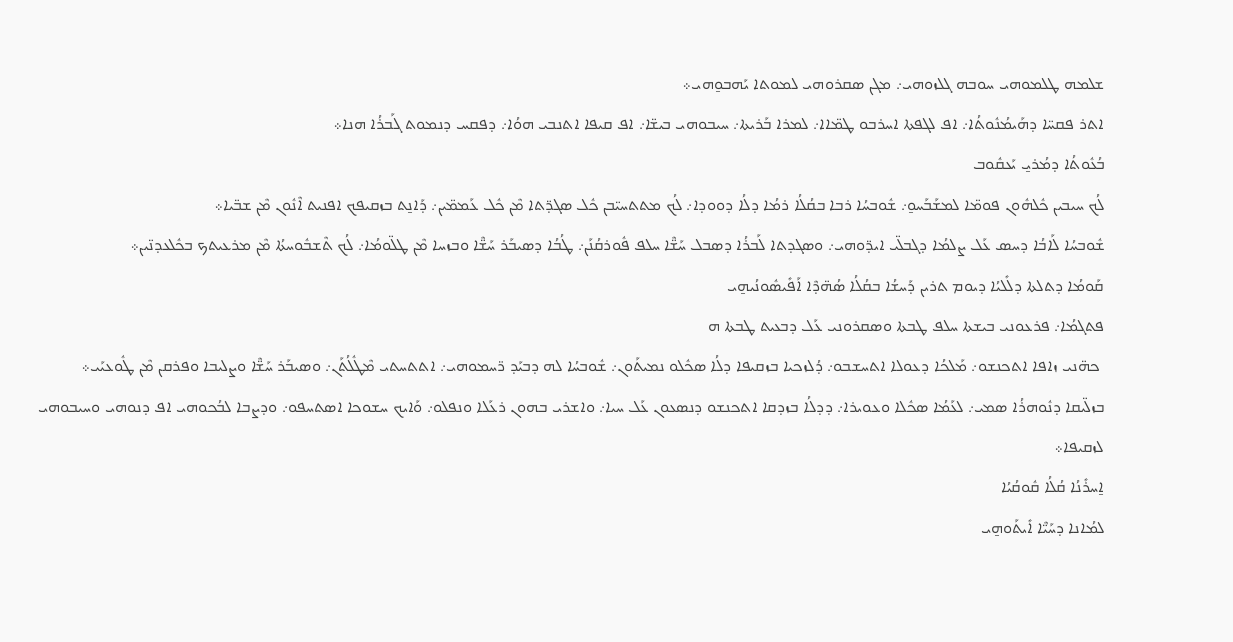ܫܠܡܗ ܛܠܡܘܗܝ ܚܘܒܗ ܓܠܙܘܗܝ܇ ܡܓܢ ܣܩܪܘܗܝ ܠܡܘܬܐ ܝܰܗܒܘ̱ܗܝ܀
ܐܬܪ ܦܩܚ̈ܐ ܕܗܰܝܡܳܢܽܘܬܳܐ܇ ܐܦ ܠܓܦܬܐ ܐܚܪܒܘ ܛܡ̈ܐܐ܇ ܠܡܪܐ ܒܰܪܝܬܐ܇ ܚܝܒܘܗܝ ܒܝܫ̈ܐ܇ ܐܦ ܩܝܦܐ ܐܬܢܒܝ ܗܘܳܐ܇ ܕܦܩܚ ܕܢܡܘܬ ܓܰܒܪܳܐ ܗܢܐ܀
ܒܳܥܽܘܬܳܐ ܕܡܳܪܝ̱ ܝܰܥܩܽܘܒ
ܠܳܟ ܚܝܒܝܢ ܟܽܠܗܽܘܢ ܦܘܡ̈ܐ ܠܡܫܰܒܰܚܘ̱܇ ܫܽܘܒܚܳܐ ܪܒܐ ܒܩܳܠܳܐ ܪܡܳܐ ܕܠܳܐ ܕܘܘܕܐ܇ ܠܳܟ ܡܬܬܚܝ̈ܒܢ ܟܽܠ ܣܓܕ̈ܬܐ ܡܶܢ ܟܽܠ ܥܰܡܡ̈ܝܢ܇ ܕܰܐܢ̱ܬ ܒܙܩܝܦܟ ܐܦܢܝܬ ܐܶܢܽܘܢ ܡܶܢ ܫܒ̈ܝܐ܀
ܫܽܘܒܚܳܐ ܠܰܐܒܳܐ ܕܚܣ ܥܰܠ ܨܠܡܳܐ ܕܓܒܠ̈ܝ ܐܝܕ̈ܘܗܝ܇ ܘܣܓܕܬܐ ܠܰܒܪܳܐ ܕܣܒܠ ܚܰܫ̈ܶܐ ܚܠܦ ܦܽܘܪܩܳܢܰܢ܇ ܛܳܒܳܐ ܕܣܝܒܰܪ ܚܰܫ̈ܶܐ ܘܒܙܚܐ ܡܶܢ ܛܠ̈ܘܡܳܐ܇ ܠܳܟ ܬܶܫܒܽܘܚܬܳܐ ܡܶܢ ܡܪܥܝܬܟ ܒܟܽܠܥܕܢ̈ܝܢ܀
ܩܰܘܡܳܐ ܕܬܠܬܐ ܕܠܺܠܝܳܐ ܕܝܘܡ ܬܪܝܢ ܕܰܚܫܳܐ ܒܩܳܠܳܐ ܣܳܗ̈ܕܶܐ ܐܰܦܺܝܣܽܘܢܳܝܗ̱ܝ
ܦܬܓܡܳܐ܇ ܦܪܥܘܢܝ ܒܝܫܬܐ ܚܠܦ ܛܒܬܐ ܘܣܩܪܘܢܝ ܥܰܠ ܕܒܥܝܬ ܛܒܬܐ ܗ
 ܟܗ̈ܢܝ ܙܐܦܐ ܐܬܟܢܫܘ܇ ܡܰܠܟܳܐ ܕܥܘܠܐ ܐܬܚܫܒܘ܇ ܕܳܠܙܟܝܐ ܒܙܩܝܦܐ ܕܠܳܐ ܣܟܽܠܘ ܢܡܝܬܰܘܢ܇ ܫܽܘܒܚܳܐ ܠܗ ܕܒܝܰܕ ܪ̈ܚܡܘܗܝ܇ ܐܬܬܚܬܝ ܡܶܛܽܠܳܬܰܢ܇ ܘܣܝܒܰܪ ܚܰܫ̈ܶܐ ܘܨܠܝܒܐ ܘܦܪܩܢ ܡܶܢ ܛܽܘܥܝܰܝ܀
ܒܙܠ̈ܝܩܐ ܕܢܽܘܗܪܳܐ ܣܡܝ܇ ܠܥܰܡܳܐ ܣܟܽܠܐ ܘܥܘܝܪܐ܇ ܕܕܠܳܐ ܒܙܕܩܐ ܐܬܟܢܫܘ ܕܢܣܥܘܢ ܥܰܠ ܚܝܐ܇ ܘܐܫܪܝ ܒܗܘܢ ܪܥܰܠܐ ܘܢܦܠܘ܇ ܘܰܐܝܟ ܚܫܘܟܐ ܐܣܬܚܦܘ܇ ܘܕܨܒܐ ܠܒܳܟܘܗܝ ܐܦ ܕܢܘܗܝ ܘܚܝܒܘܗܝ ܠܙܩܝܦܐ܀
ܐ̱ܚܪܺܢܳܐ ܩܳܠܳܐ ܩܽܘܩܳܝܳܐ
ܠܡܳܐܢܐ ܕܚܰܝ̈ܶܐ ܐܺܝܬܰܘܗ̱ܝ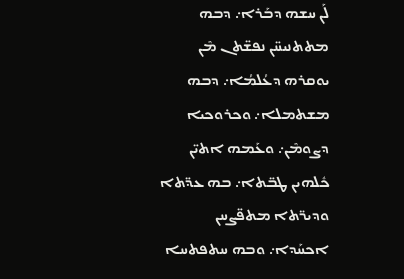ܠܰܢ ܚܫܗ ܕܒܰܪܐ܇ ܕܒܗ ܡܬܬܢܝܚ̈ܢ ܢܦܫ̈ܬܢ ܡܶܢ ܝܘܩܪܗ ܕܥܳܠܡܳܐ܇ ܕܒܗ ܡܫܬܡܠܐ܇ ܘܟܪܘܟܝܐ ܕܨܘܡܶܢ܇ ܘܥܰܡܗ ܐܬܝ̈ܢ ܟܽܠܗܝܢ ܛܒ̈ܬܐ܇ ܒܗ ܥܕ̈ܬܐ ܘܕܝܪ̈ܬܐ ܡܬܦ̈ܨܚܢ ܐܟܚܰܕܐ܇ ܘܒܗ ܚܬܦܬܚܐ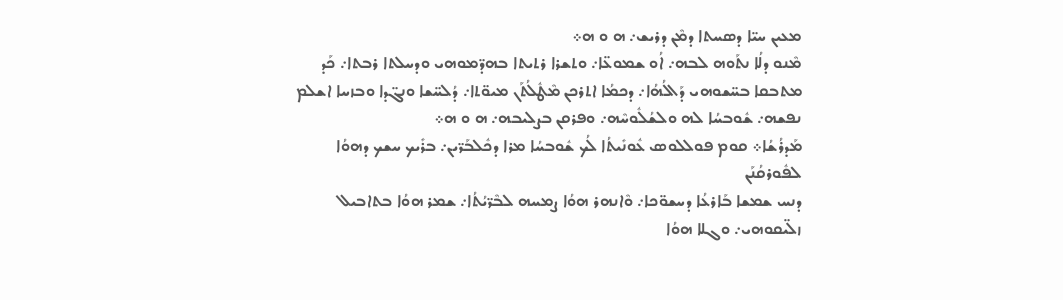ܡܥܝܢ ܚܝ̈ܐ ܕܣܚܬܐ ܕܡܶܢ ܕܪܝܫ܇ ܗ ܘ ܗ܀
ܡܶܢܘ ܕܠܳܐ ܢܬܰܘܗ ܠܒܗ܇ ܐܳܘ ܫܡܘܥ̈ܐ܇ ܘܬܫܪܐ ܪܬܝܬܐ ܒܗܕ̈ܡܘܗܝ ܘܕܚܠܬܐ ܪܒܬܐ܇ ܟܰܕ ܡܬܒܩܐ ܒܚ̈ܫܘܗܝ ܕܰܐܠܳܗܳܐ܇ ܕܟܡܳܐ ܐܬܪܟܢ ܡܶܛܽܠܳܬܰܢ ܡܝܘ̈ܬܐ܇ ܕܳܠܚ̈ܫܐ ܘܢܓ̈ܕܐ ܘܒܙܚܐ ܐܫܠܡ ܢܦܫܗ܇ ܫܽܘܒܚܳܐ ܠܗ ܘܠܫܳܠܽܘܚܶܗ܇ ܘܦܪܩܢ ܒܨܠܝܒܗ܇ ܗ ܘ ܗ܀
ܡܰܕܪܳܫܳܐ܀ ܩܘܡ ܦܘܠܠܘܣ ܥܽܘܢܺܝܬܳܐ ܠܳܟ ܫܽܘܒܚܳܐ ܡܪܐ ܕܟܽܠܒܰܪ̈ܝܢ܇ ܒܪܺܝܟ ܚܫܟ ܕܗܘܳܐ ܠܦܽܘܪܩܳܢܰܢ
ܕܢܚ ܫܡܫܐ ܒܰܐܪܥܳܐ ܕܚܫܘ̈ܟܐ܇ ܘܶܐܢܗܪ ܗܘܳܐ ܨܡܚܗ ܠܒܶܪ̈ܝܳܬܳܐ܇ ܫܡܪ ܗܘܳܐ ܒܬܐܒܝܠ ܙܠ̈ܝܩܘܗܝ܇ ܘܓܠܐ ܗܘܳܐ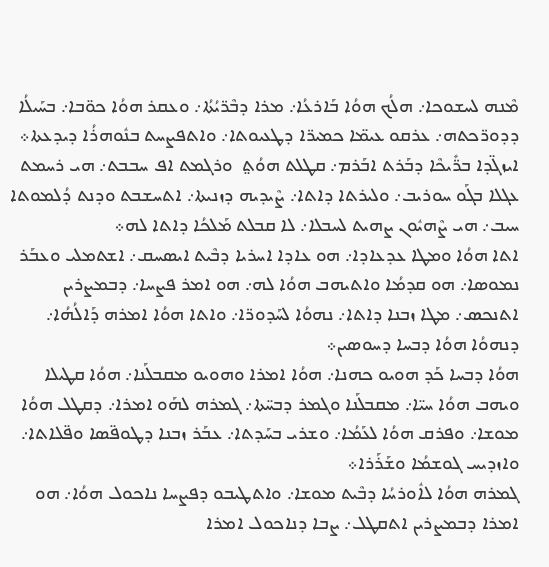ܡܶܢܗ ܠܚܫܘܟܐ܇ ܗܠܳܟ ܗܘܳܐ ܒܰܐܪܥܳܐ܇ ܡܪܐ ܕܒܶܪ̈ܝܳܬܳܐ܇ ܘܥܩܪ ܗܘܳܐ ܟܘ̈ܒܐ܇ ܒܚܰܝܠܳܐ ܕܕܘܪ̈ܟܬܗ܇ ܥܪܩܘ ܥܝܡ̈ܐ ܟܡܝܪ̈ܐ ܕܛܥܝܘܬܐ܇ ܘܐܬܦܨܚܬ ܒܢܽܘܗܪܳܐ ܕܝܕܥܬܐ܀
ܐܝܙܓ̈ܕܐ ܒܪ̈ܺܝܟܶܐ ܕܒܰܪܬ ܐܒܰܪܡ܇ ܩܛܠܬ ܗܘܳܬ݀  ܘܪܓܡܬ ܐܦ ܚܒܒܬ܇ ܗܝ ܪܚܡܬ ܥܓܠܐ ܒܓܰܘ ܚܘܪܝܒ܇ ܘܠܝܪܬܐ ܕܐܬܐ܇ ܨܶܝܕܝܗ ܕܙܢܝܬܐ܇ ܐܬܚܫܒܬ ܘܕܢܬ ܕܳܠܡܘܬܐ ܚܝܒ܇ ܗܝ ܨܶܗܝܽܘܢ ܨܗܝܬ ܠܚܒܠܐ܇ ܠܐ ܩܒܠܬ ܡܰܠܟܳܐ ܕܐܬܐ ܠܗ܀
ܐܬܐ ܗܘܳܐ ܘܡܛܐ ܥܕܥܐܕܐ܇ ܗܘ ܥܐܕܐ ܐܚܪܝܐ ܕܒܶܝܬ ܐܝܣܚܩ܇ ܐܫܬܡܠܝ ܘܥܒܰܪ ܢܡܘܣܐ܇ ܗܘ ܩܕܡܳܐ ܘܐܬܝܗܒ ܗܘܳܐ ܠܗ܇ ܗܘ ܐܡܪ ܦܨܚܐ܇ ܕܒܡܨܪܝܢ ܐܬܢܟܣ܇ ܡܛܐ ܙܒܢܐ ܕܐܬܐ܇ ܢܗܘܳܐ ܠܚܰܕܘܪ̈ܐ܇ ܘܐܬܐ ܗܘܳܐ ܐܡܪܗ ܕܰܐܠܳܗܳܐ܇ ܕܢܗܘܳܐ ܗܘܳܐ ܕܒܚܐ ܕܚܘܣܝܢ܀
ܗܘܳܐ ܕܒܚܐ ܟܰܕ ܗܘܝܘ ܟܗܢܐ܇ ܗܘܳܐ ܐܡܪܐ ܘܗܘܝܘ ܡܩܒܠܰܢܐ܇ ܗܘܳܐ ܩܛܝܠܐ ܘܝܗܒ ܗܘܳܐ ܚܝ̈ܐ܇ ܡܩܒܠܰܢܐ ܘܓܡܪ ܕܒܚ̈ܬܐ܇ ܓܡܪܗ ܠܗܰܘ ܐܡܪܐ܇ ܕܩܛܠ ܗܘܳܐ ܡܘܫܐ܇ ܘܦܪܩ ܗܘܳܐ ܠܥܰܡܳܐ܇ ܘܫܪܝ ܒܚܰܕܬܐ܇ ܥܒܰܪ ܙܒܢܐ ܕܛܘܦ̈ܣܐ ܘܦ̈ܠܐܬܐ܇ ܘܐܙܕܝܚ ܓܘܫܡܳܐ ܘܫܰܪܰܪܐ܀
ܓܡܪܗ ܗܘܳܐ ܠܐܽܘܪܚܳܐ ܕܒܶܝܬ ܡܘܫܐ܇ ܘܐܬܛܝܒܘ ܕܦܨܚܐ ܢܐܟܘܠ ܗܘܳܐ܇ ܗܘ ܐܡܪܐ ܕܒܡܨܪܝܢ ܐܬܩܛܠ܇ ܨܒܐ ܕܢܐܟܘܠ ܐܡܪܐ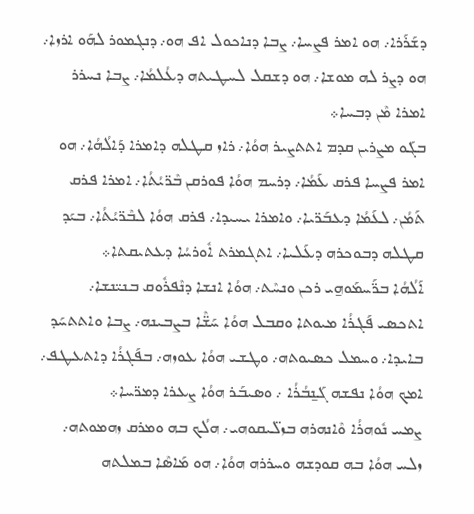ܕܫܰܪܰܪܐ܇ ܗܘ ܐܡܪ ܦܨܚܐ܇ ܨܒܐ ܕܢܐܟܘܠ ܐܦ ܗܘ܇ ܕܢܓܡܘܪ ܠܗܰܘ ܐܪܙܐ܇ ܗܘ ܕܨܪ ܠܗ ܡܘܫܐ܇ ܗܘ ܕܫܩܠ ܠܚܛܝܬܗ ܕܥܳܠܡܳܐ܇ ܨܒܐ ܢܚܪܪ ܐܡܪܐ ܡܶܢ ܕܒܚܐ܀
ܒܓܰܘ ܡܨܪܝܢ ܩܕܡ ܐܬܬܨܝܪ ܗܘܳܐ܇ ܪܐܙ ܩܛܠܗ ܕܐܡܪܐ ܕܰܐܠܳܗܳܐ܇ ܗܘ ܐܡܪ ܦܨܚܐ ܦܪܩ ܥܰܡܳܐ܇ ܕܪܚܡ ܗܘܳܐ ܦܘܪܩܢ ܒܶܪ̈ܝܳܬܳܐ܇ ܐܡܪܐ ܦܪܩ ܬܰܡܳܢ܇ ܠܥܰܡܳܐ ܕܥܒܰܪ̈ܝܐ܇ ܘܐܡܪܐ ܝܚܝܕܐ܇ ܦܪܩ ܗܘܳܐ ܠܒܶܪ̈ܝܳܬܳܐ܇ ܒܝܰܕ ܩܛܠܗ ܕܒܘܟܪܗ ܕܥܰܠܝܐ܇ ܐܬܓܡܪܬ ܐܽܘܪܚܳܐ ܕܥܬܝܩܬܐ܀
ܐܰܠܳܗܳܐ ܒܪ̈ܰܚܡܰܘܗ̱ܝ ܪܟܢ ܘܢܚܶܬ܇ ܗܘܳܐ ܐܢܫܐ ܕܢܶܦܪܽܘܩ ܒܢܝ̈ܢܫܐ܇ ܐܬܟܣܝ ܦܰܓܪܳܐ ܡܝܘܬܐ ܘܩܒܠ ܗܘܳܐ ܚܰܫ̈ܶܐ ܒܨܒܝܢܗ܇ ܨܒܐ ܘܐܬܬܚܰܕ ܒܐܝܕܐ܇ ܘܚܡܠ ܟܣܝܘܬܗ܇ ܘܛܫܝ ܗܘܳܐ ܥܘܙܗ܇ ܒܦܰܓܪܳܐ ܕܐܬܥܛܦ܇ ܐܡܟ ܗܘܳܐ ܢܦܫܗ ܓܰܢ̱ܒܳܪܳܐ ܇ ܘܣܝܒܰܪ ܗܘܳܐ ܨܥܪܐ ܕܡܪ̈ܚܐ܀
ܨܡܚ ܢܽܘܗܪܳܐ ܘܶܐܢܗܪܗ ܒܙܠ̈ܝܩܘܗܝ܇ ܗܠܳܟ ܒܗ ܘܡܪܩ ܙܗܡܘܬܗ܇ ܙܠܚ ܗܘܳܐ ܒܗ ܩܘܕܫܗ ܘܚܪܪܗ ܗܘܳܐ܇ ܗܘ ܡܰܐܣܶܐ ܒܡܠܬܗ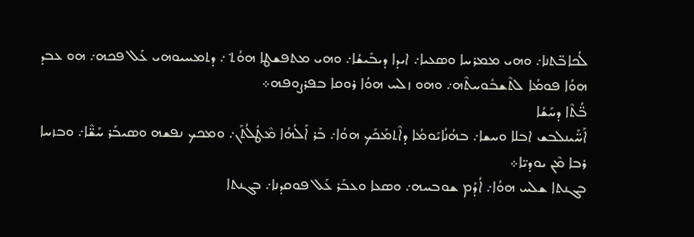ܠܳܟܐܒ̈ܬܢܐ܇ ܘܗܝ ܡܡܪܚܐ ܘܣܥܝܐ܇ ܐܝܕܐ ܕܝܒܺܝܫܳܐ܇ ܘܗܝ ܡܬܦܫܛܐ ܗܘܳܬ݀ ܇ ܕܬܡܚܝܘܗܝ ܥܰܠ ܦܟܗ܇ ܗܘ ܥܒܕ ܗܘܳܐ ܦܘܡܳܐ ܠܬܶܫܒܽܘܚܬܶܗ܇ ܘܗܘ ܙܠܚ ܗܘܳܐ ܪܘܩܐ ܒܦܪܨܘܦܗ܀
ܒ̈ܳܬܶܐ ܕܚܰܫܳܐ
ܐܰܚ̈ܰܝܢܠܒܫ ܐܒܠܐ ܘܚܫܐ܇ ܒܗܳܢܳܐܝܰܘܡܳܐ ܕܐܶܬܡܰܟܰܟ ܗܘܳܐ܇ ܒܰܪ ܐܰܠܳܗܳܐ ܡܶܛܽܠܳܬܰܢ܇ ܘܡܟܟ ܢܦܫܗ ܘܣܝܒܰܪ ܚܰܫ̈ܶܐ܇ ܘܒܙܚܐ ܪܒܐ ܡܶܢ ܝܘܕܝ̈ܐ܀
ܒܓܢܬܐ ܫܠܚ ܗܘܳܐ܇ ܐܳܕܳܡ ܫܘܒܚܗ܇ ܘܣܥܐ ܘܥܒܰܪ ܥܰܠ ܦܘܩܕܢܐ܇ ܒܓܢܬܐ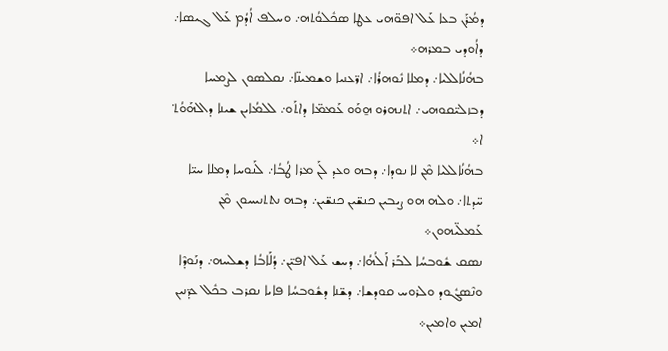ܕܡܳܪܰܢ ܒܥܐ ܥܰܠ ܐܦܘ̈ܗܝ ܥܛܐ ܣܟܽܠܘܳܬܗ܇ ܘܚܠܦ ܐܳܕܳܡ ܥܰܠ ܓܝܣܐ܇ ܕܐܳܘܕܝ ܒܡܪܗ܀
ܒܗܳܢܳܐܠܠܝܐ܇ ܕܡܠܐ ܢܽܘܗܪܳܐ܇ ܐܪ̈ܥܢܝܐ ܘܫܡܝܢ̈ܐ܇ ܢܩܠܣܘܢ ܠܨܡܚܐ ܕܒܙܠܝ̈ܩܘܗܝ܇ ܐܬܢܗܪܘ ܗ̱ܘܰܘ ܥܰܡܡ̈ܐ ܕܐܬܰܘ܇ ܠܠܡܳܐܝܢ ܫܝܢܐ ܕܐܠܗܰܘܳܬ݀ ܐ܀
ܒܗܳܢܳܐܠܠܝܐ ܡܶܢ ܠܐ ܢܘܕܐ܇ ܕܒܗ ܘܥܕ ܠܰܢ ܡܪܐ ܛܳܒܳܐ܇ ܠܰܢܘܚܐ ܕܡܠܐ ܚܝ̈ܐ ܚ̈ܕܬܐ܇ ܘܠܗ ܗܘ ܨܝܒܝܢ ܟܢܫ̈ܝܢ ܟܢܫ̈ܝܢ܇ ܕܒܗ ܢܬܬܢܝܚܘܢ ܡܶܢ ܥܰܡܠ̈ܝܗܘܢ܀
ܢܣܩ ܫܽܘܒܚܳܐ ܠܒܰܪ ܐܰܠܳܗܳܐ܇ ܕܚܫ ܥܰܠ ܐܦܝ̈ܢ܇ ܕܳܠܰܐܒܳܐ ܕܫܠܚܗ܇ ܕܢܰܘܕܶܐ ܘܢܶܣܓܽܘܕ ܘܠܪܘܚ ܩܘܕܫܐ܇ ܕܫ̈ܢܐ ܕܫܽܘܒܚܳܐ ܦܐܝܐ ܢܩܪܒ ܒܟܽܠ ܥܕ̈ܢܝܢ ܐܡܝܢ ܘܐܡܝܢ܀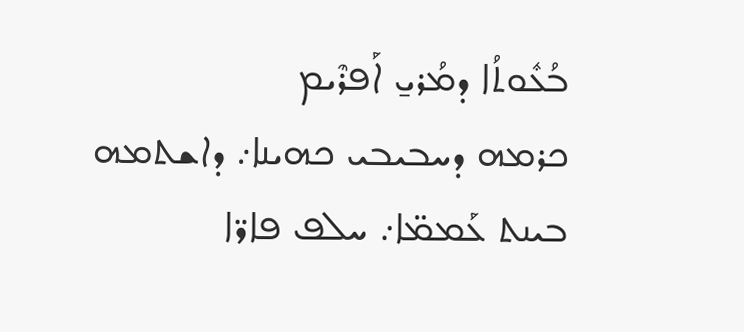ܒܳܥܽܘܬܳܐ ܕܡܳܪܝ̱ ܐܰܦܪܶܝܡ
ܟܪܡܗ ܕܚܒܝܒܝ ܟܗܝܢܐ܇ ܕܐܫܬܡܗ ܒܝܢܬ ܥܰܡܡ̈ܐ܇ ܚܠܦ ܦܐܪ̈ܐ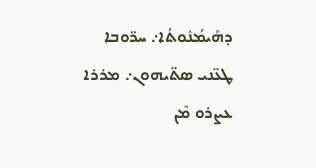ܕܗܰܝܡܳܢܽܘܬܳܐ܇ ܚܪ̈ܘܒܐ ܛܥ̈ܢܝ ܣܬ̈ܝܗܘܢ܇ ܡܪܪܐ ܥܨܪܘ ܡܶܢ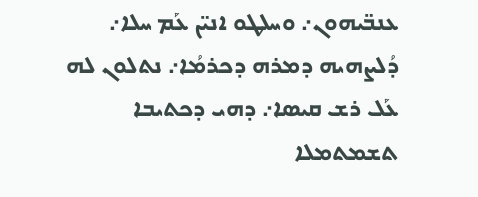ܥܢܒ̈ܝܗܘܢ܇ ܘܚܠܛܘ ܐܢܝ̈ܢ ܥܰܡ ܚܠܐ܇ ܕܳܠܨܗܝܗ ܕܡܪܗ ܕܟܪܡܳܐ܇ ܢܬܠܘܢ ܠܗ ܥܰܠ ܪܫ ܩܝܣܐ܇ ܕܗܝ ܕܟܬܝܒܐ ܬܫܡܬܡܠܐ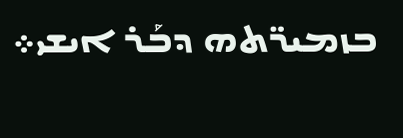ܒܙܡܝܪ̈ܬܗ ܕܒܰܪ ܐܝܫܝ܀